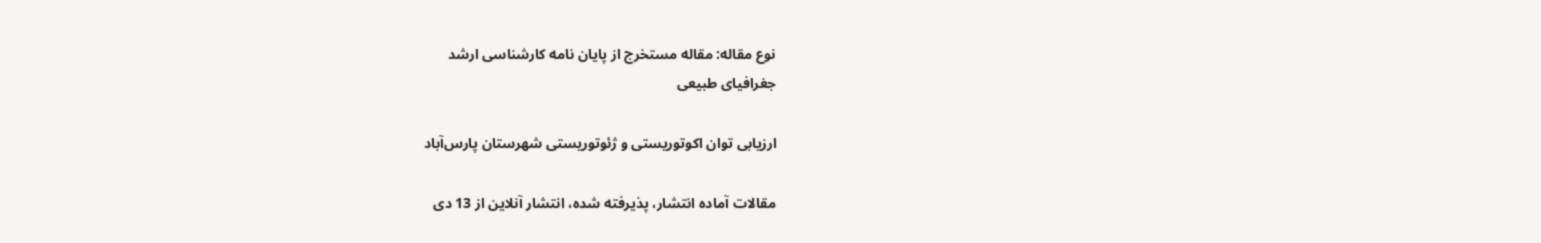نوع مقاله: مقاله مستخرج از پایان نامه کارشناسی ارشد
جغرافیای طبیعی

ارزیابی توان اکوتوریستی و ژئوتوریستی شهرستان پارس‌‌آباد

مقالات آماده انتشار، پذیرفته شده، انتشار آنلاین از 13 دی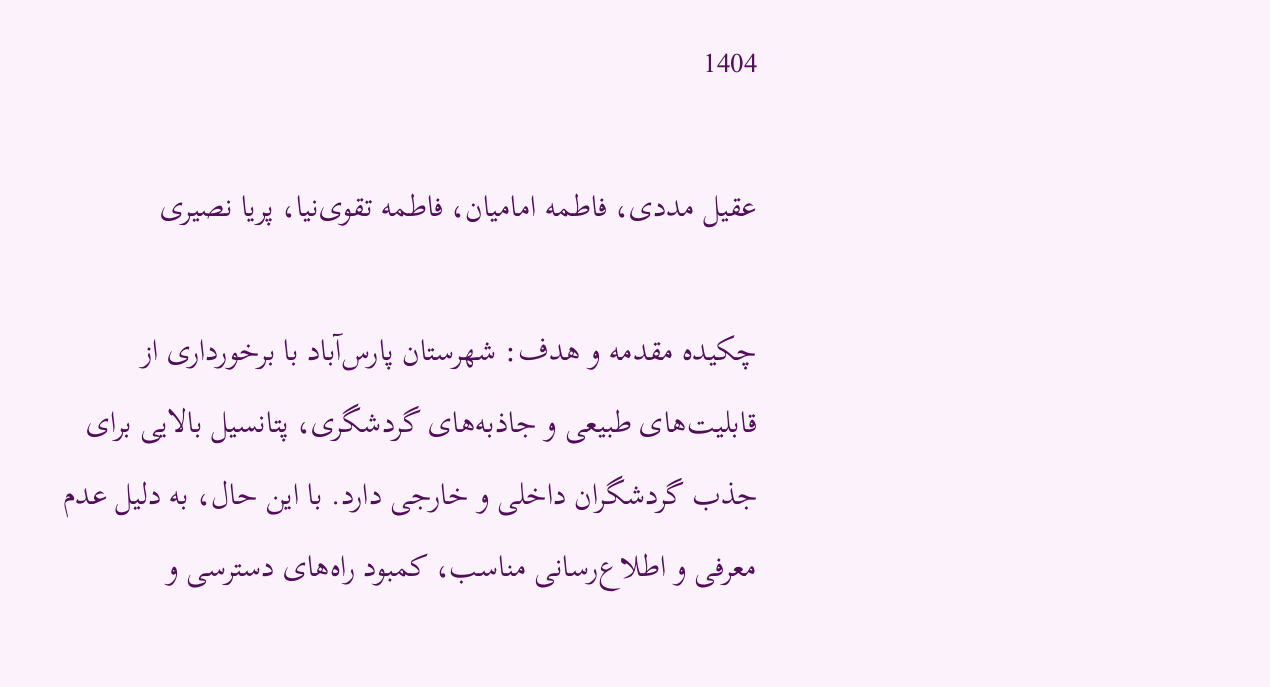1404

عقیل مددی، فاطمه امامیان، فاطمه تقوی‌نیا، پریا نصیری

چکیده مقدمه و هدف: شهرستان پارس‌آباد با برخورداری از قابلیت‌های طبیعی و جاذبه‌های گردشگری، پتانسیل بالایی برای جذب گردشگران داخلی و خارجی دارد. با این حال، به دلیل عدم معرفی و اطلاع‌رسانی مناسب، کمبود راه‌های دسترسی و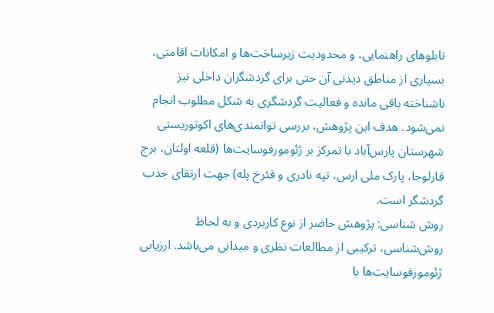تابلوهای راهنمایی، و محدودیت زیرساخت‌ها و امکانات اقامتی، بسیاری از مناطق دیدنی آن حتی برای گردشگران داخلی نیز ناشناخته باقی مانده و فعالیت گردشگری به شکل مطلوب انجام نمی‌شود. هدف این پژوهش، بررسی توانمندی‌های اکوتوریستی شهرستان پارس‌آباد با تمرکز بر ژئومورفوسایت‌ها (قلعه اولتان، برج قارلوجا، پارک ملی ارس، تپه نادری و قئرخ پله) جهت ارتقای جذب گردشگر است.
روش شناسی: پژوهش حاضر از نوع کاربردی و به لحاظ روش‌شناسی، ترکیبی از مطالعات نظری و میدانی می‌باشد. ارزیابی ژئومورفوسایت‌ها با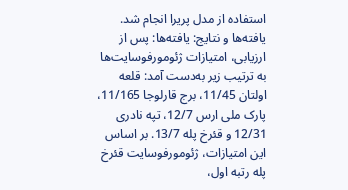استفاده از مدل پریرا انجام شد.
یافته‌ها و نتایج: یافته‌ها: پس از ارزیابی، امتیازات ژئومورفوسایت‌ها به ترتیب زیر به‌دست آمد: قلعه اولتان 11/45، برج قارلوجا 11/165، پارک ملی ارس 12/7، تپه نادری 12/31 و قئرخ پله 13/7. بر اساس این امتیازات، ژئومورفوسایت قئرخ پله رتبه اول،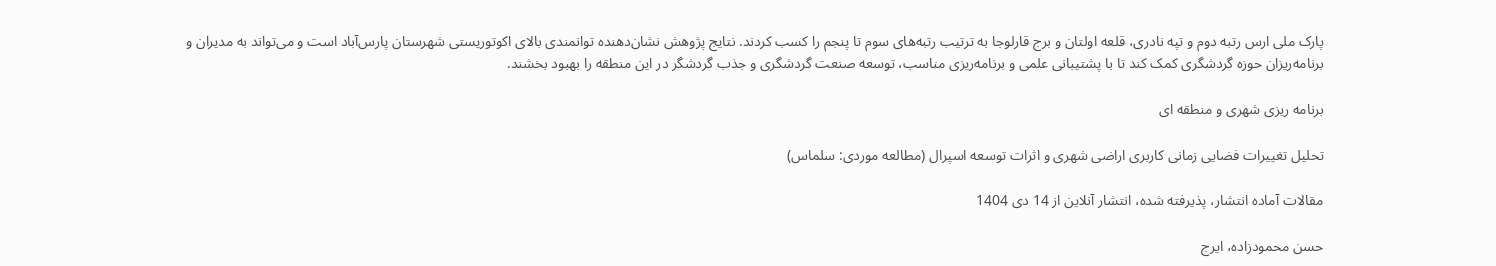پارک ملی ارس رتبه دوم و تپه نادری، قلعه اولتان و برج قارلوجا به ترتیب رتبه‌های سوم تا پنجم را کسب کردند. نتایج پژوهش نشان‌دهنده توانمندی بالای اکوتوریستی شهرستان پارس‌آباد است و می‌تواند به مدیران و برنامه‌ریزان حوزه گردشگری کمک کند تا با پشتیبانی علمی و برنامه‌ریزی مناسب، توسعه صنعت گردشگری و جذب گردشگر در این منطقه را بهبود بخشند.

برنامه ریزی شهری و منطقه ای

تحلیل تغییرات فضایی زمانی کاربری اراضی شهری و اثرات توسعه اسپرال (مطالعه موردی: سلماس)

مقالات آماده انتشار، پذیرفته شده، انتشار آنلاین از 14 دی 1404

حسن محمودزاده، ایرج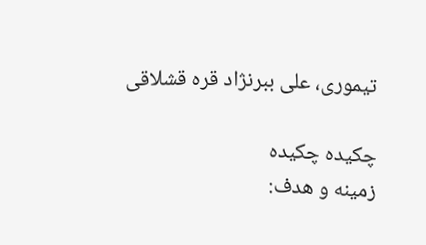تیموری، علی ببرنژاد قره قشلاقی

چکیده چکیده
زمینه و هدف: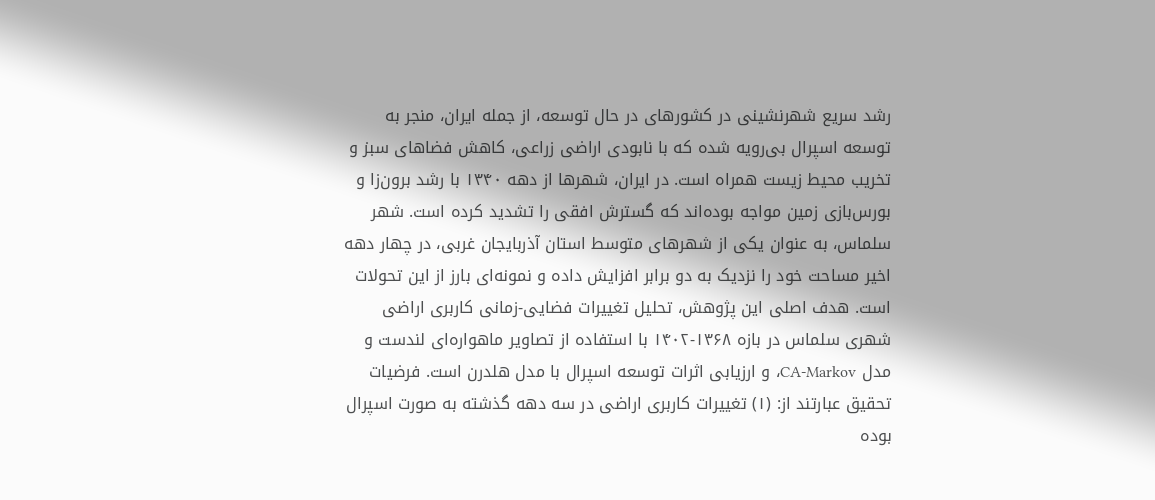رشد سریع شهرنشینی در کشورهای در حال توسعه، از جمله ایران، منجر به توسعه اسپرال بی‌رویه شده که با نابودی اراضی زراعی، کاهش فضاهای سبز و تخریب محیط زیست همراه است. در ایران، شهرها از دهه ۱۳۴۰ با رشد برون‌زا و بورس‌بازی زمین مواجه بوده‌اند که گسترش افقی را تشدید کرده است. شهر سلماس، به عنوان یکی از شهرهای متوسط استان آذربایجان غربی، در چهار دهه اخیر مساحت خود را نزدیک به دو برابر افزایش داده و نمونه‌ای بارز از این تحولات است. هدف اصلی این پژوهش، تحلیل تغییرات فضایی-زمانی کاربری اراضی شهری سلماس در بازه ۱۳۶۸-۱۴۰۲ با استفاده از تصاویر ماهواره‌ای لندست و مدل CA-Markov، و ارزیابی اثرات توسعه اسپرال با مدل هلدرن است. فرضیات تحقیق عبارتند از: (۱) تغییرات کاربری اراضی در سه دهه گذشته به صورت اسپرال بوده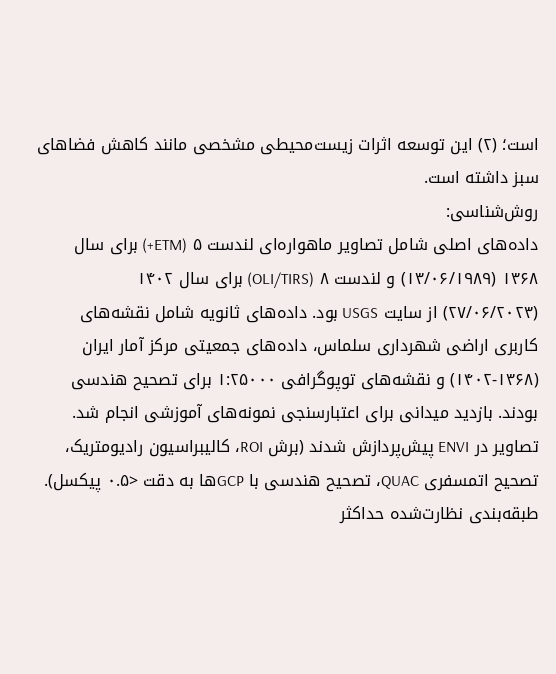است؛ (۲) این توسعه اثرات زیست‌محیطی مشخصی مانند کاهش فضاهای سبز داشته است.
روش‌شناسی:
داده‌های اصلی شامل تصاویر ماهواره‌ای لندست ۵ (ETM+) برای سال ۱۳۶۸ (۱۳/۰۶/۱۹۸۹) و لندست ۸ (OLI/TIRS) برای سال ۱۴۰۲ (۲۷/۰۶/۲۰۲۳) از سایت USGS بود. داده‌های ثانویه شامل نقشه‌های کاربری اراضی شهرداری سلماس، داده‌های جمعیتی مرکز آمار ایران (۱۳۶۸-۱۴۰۲) و نقشه‌های توپوگرافی ۱:۲۵۰۰۰ برای تصحیح هندسی بودند. بازدید میدانی برای اعتبارسنجی نمونه‌های آموزشی انجام شد. تصاویر در ENVI پیش‌پردازش شدند (برش ROI، کالیبراسیون رادیومتریک، تصحیح اتمسفری QUAC، تصحیح هندسی با GCPها به دقت <۰.۵ پیکسل). طبقه‌بندی نظارت‌شده حداکثر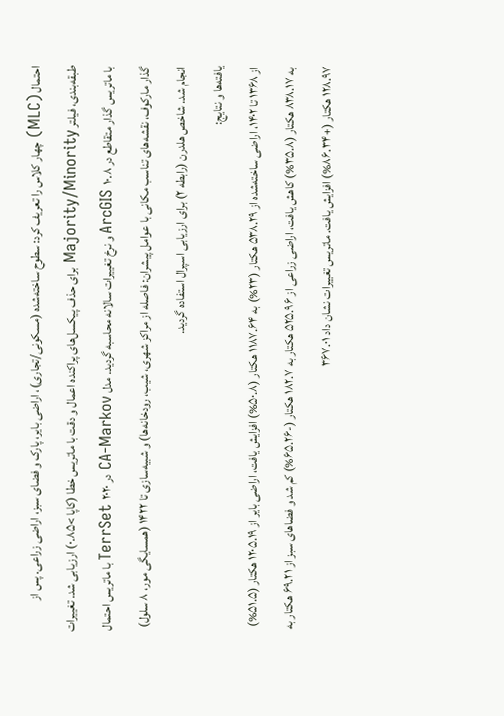احتمال (MLC) چهار کلاس را تعریف کرد: سطوح ساخته‌شده (مسکونی/تجاری)، اراضی بایر، پارک و فضای سبز، اراضی زراعی. پس از طبقه‌بندی، فیلتر Majority/Minority برای حذف پیکسل‌های پراکنده اعمال و دقت با ماتریس خطا (کاپا >۰.۸۵) ارزیابی شد. تغییرات با ماتریس گذار متقاطع در ArcGIS ۱۰.۸ و نرخ تغییرات سالانه محاسبه گردید. مدل CA-Markov در TerrSet ۲۰۲۰ با ماتریس احتمال گذار مارکوف، نقشه‌های تناسب مکانی با عوامل پیشران: فاصله از مراکز شهری، شیب، رودخانه‌ها) و شبیه‌سازی تا ۱۴۲۲ (همسایگی مور، ۸ سلول) انجام شد. شاخص هلدرن (رابطه ۲) برای ارزیابی اسپرال استفاده گردید.
یافته‌ها و نتایج:
از ۱۳۶۸ تا ۱۴۰۲، اراضی ساخته‌شده از ۵۳۸.۲۹ هکتار (۲۳%) به ۱۱۸۷.۶۴ هکتار (۵۰.۸%) افزایش یافت، اراضی بایر از ۱۲۰۵.۱۹ هکتار (۵۱.۵%) به ۸۳۸.۱۷ هکتار (۳۵.۸%) کاهش یافت، اراضی زراعی از ۵۲۵.۹۶ هکتار به ۱۸۲.۷ هکتار (-۶۵.۲۶%) کم شد و فضاهای سبز از ۶۹.۲۱ هکتار به ۱۲۸.۹۷ هکتار (+۸۶.۳۴%) افزایش یافت. ماتریس تغییرات نشان داد ۳۶۷.۰۱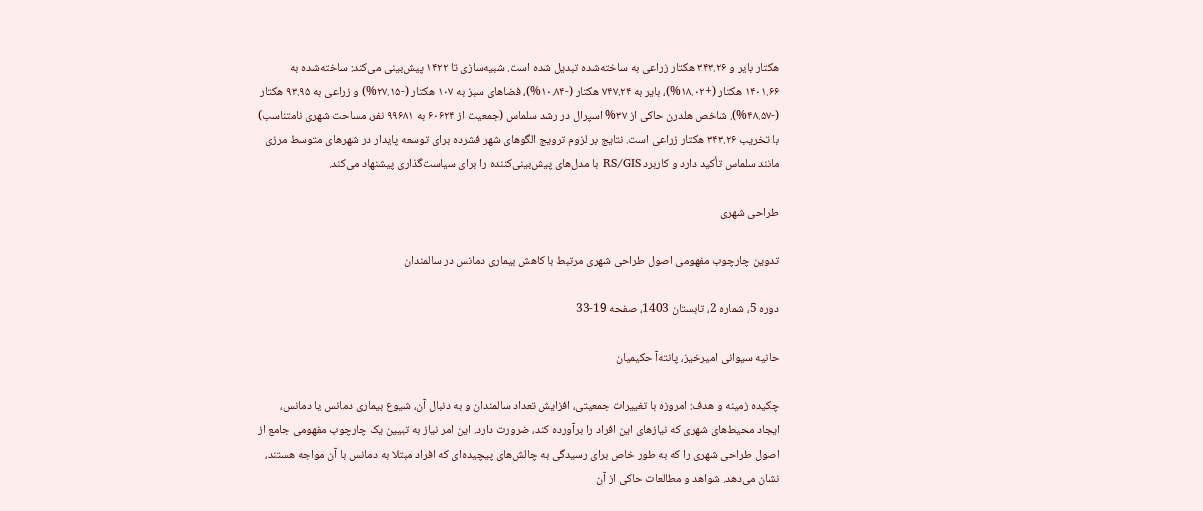هکتار بایر و ۳۴۳.۲۶ هکتار زراعی به ساخته‌شده تبدیل شده است. شبیه‌سازی تا ۱۴۲۲ پیش‌بینی می‌کند: ساخته‌شده به ۱۴۰۱.۶۶ هکتار (+۱۸.۰۲%)، بایر به ۷۴۷.۲۴ هکتار (-۱۰.۸۴%)، فضاهای سبز به ۱۰۷ هکتار (-۲۷.۱۵%) و زراعی به ۹۳.۹۵ هکتار (-۴۸.۵۷%). شاخص هلدرن حاکی از ۳۷% اسپرال در رشد سلماس (جمعیت از ۶۰۶۲۴ به ۹۹۶۸۱ نفر، مساحت شهری نامتناسب) با تخریب ۳۴۳.۲۶ هکتار زراعی است. نتایج بر لزوم ترویج الگوهای شهر فشرده برای توسعه پایدار در شهرهای متوسط مرزی مانند سلماس تأکید دارد و کاربرد RS/GIS با مدل‌های پیش‌بینی‌کننده را برای سیاست‌گذاری پیشنهاد می‌کند.

طراحی شهری

تدوین چارچوب مفهومی اصول طراحی شهری مرتبط با کاهش بیماری دمانس در سالمندان

دوره 5، شماره 2، تابستان 1403، صفحه 19-33

حانیه سیوانی امیرخیز، پانته‌‌آ حکیمیان

چکیده زمینه و هدف: امروزه با تغییرات جمعیتی، افزایش تعداد سالمندان و به دنبال آن، شیوع بیماری دمانس یا دمانس، ایجاد محیط‌های شهری که نیازهای این افراد را برآورده کند، ضرورت دارد. این امر نیاز به تبیین یک چارچوب مفهومی جامع از اصول طراحی شهری را که به طور خاص برای رسیدگی به چالش‌های پیچیده‌ای که افراد مبتلا به دمانس با آن مواجه هستند، نشان می‌دهد. شواهد و مطالعات حاکی از آن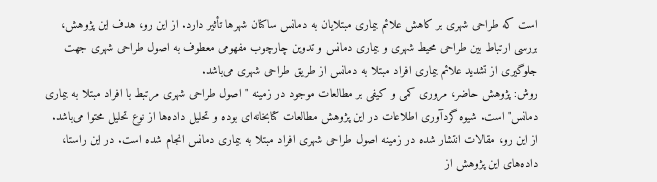است که طراحی شهری بر کاهش علائم بیماری مبتلایان به دمانس ساکنان شهرها تأثیر دارد. از این رو، هدف این پژوهش، بررسی ارتباط بین طراحی محیط شهری و بیماری دمانس و تدوین چارچوب مفهومی معطوف به اصول طراحی شهری جهت جلوگیری از تشدید علائم بیماری افراد مبتلا به دمانس از طریق طراحی ‌شهری می‌باشد.
روش: پژوهش حاضر، مروری کمی و کیفی بر مطالعات موجود در زمینه " اصول طراحی شهری مرتبط با افراد مبتلا به بیماری دمانس" است. شیوه گردآوری اطلاعات در این پژوهش مطالعات کتابخانه‌ای بوده و تحلیل داده‌ها از نوع تحلیل محتوا می‌باشد. از این رو، مقالات انتشار شده در زمینه اصول طراحی شهری افراد مبتلا به بیماری دمانس انجام شده است. در این راستا، داده‌های این پژوهش از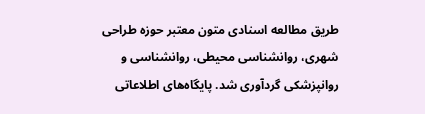طریق مطالعه اسنادی متون معتبر حوزه طراحی شهری، روانشناسی محیطی، روانشناسی و روانپزشکی گردآوری شد. پایگاه‌های اطلاعاتی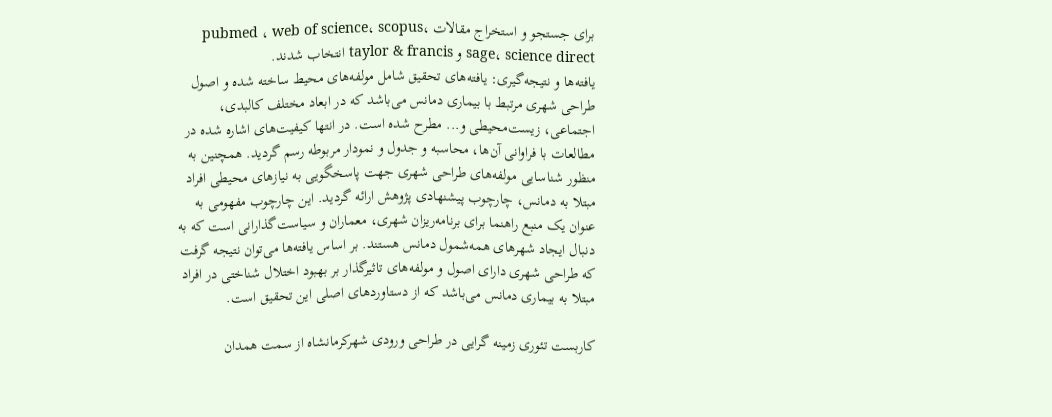برای جستجو و استخراج مقالات pubmed ، web of science، scopus، sage، science direct و taylor & francis انتخاب شدند.
یافته‌ها و نتیجه‌گیری: یافته‌های تحقیق شامل مولفه‌های محیط ساخته شده و اصول طراحی شهری مرتبط با بیماری دمانس می‌باشد که در ابعاد مختلف کالبدی، اجتماعی، زیست‌محیطی و... مطرح شده است. در انتها کیفیت‌های اشاره شده در مطالعات با فراوانی آن‌ها، محاسبه و جدول و نمودار مربوطه رسم گردید. همچنین به منظور شناسایی مولفه‌های طراحی شهری جهت پاسخگویی به نیازهای محیطی افراد مبتلا به دمانس، چارچوب پیشنهادی پژوهش ارائه گردید. این چارچوب مفهومی به عنوان یک منبع راهنما برای برنامه‌ریزان شهری، معماران و سیاست‌گذارانی است که به دنبال ایجاد شهرهای همه‌شمول دمانس هستند. بر اساس یافته‌ها می‌توان نتیجه گرفت که طراحی شهری دارای اصول و مولفه‌های تاثیرگذار بر بهبود اختلال شناختی در افراد مبتلا به بیماری دمانس می‌باشد که از دستاوردهای اصلی این تحقیق است.

کاربست تئوری زمینه گرایی در طراحی ورودی شهرکرمانشاه از سمت همدان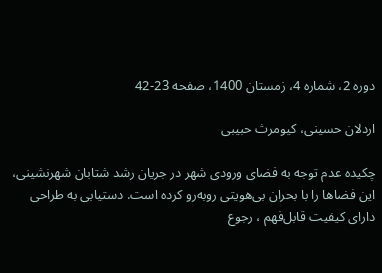دوره 2، شماره 4، زمستان 1400، صفحه 23-42

اردلان حسینی، کیومرث حبیبی

چکیده عدم توجه به فضای ورودی شهر در جریان رشد شتابان شهرنشینی، این فضاها را با بحران بی‌هویتی روبه‌رو کرده است. دستیابی به طراحی دارای کیفیت قابل‌فهم ، رجوع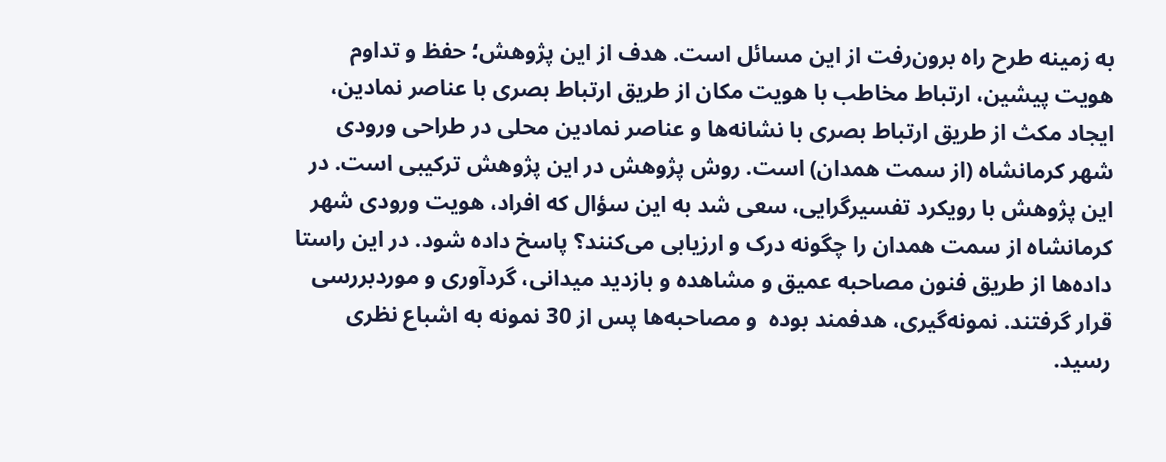به زمینه طرح راه برون‌رفت از این مسائل است. هدف از این پژوهش؛ حفظ و تداوم هویت پیشین، ارتباط مخاطب با هویت مکان از طریق ارتباط بصری با عناصر نمادین، ایجاد مکث از طریق ارتباط بصری با نشانه‌ها و عناصر نمادین محلی در طراحی ورودی شهر کرمانشاه (از سمت همدان) است. روش پژوهش در این پژوهش ترکیبی است. در این پژوهش با رویکرد تفسیرگرایی، سعی شد به این سؤال که افراد، هویت ورودی شهر کرمانشاه از سمت همدان را چگونه درک و ارزیابی می‌کنند؟ پاسخ داده شود. در این راستا داده‌ها از طریق فنون مصاحبه عمیق و مشاهده و بازدید میدانی، گردآوری و موردبررسی قرار گرفتند. نمونه‌گیری، هدفمند بوده  و مصاحبه‌ها پس از 30 نمونه به اشباع نظری رسید.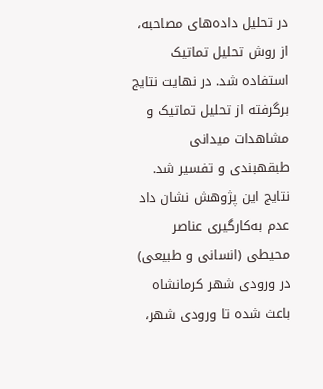در تحلیل داده‌های مصاحبه، از روش تحلیل تماتیک استفاده شد. در نهایت نتایج برگرفته از تحلیل تماتیک و مشاهدات میدانی طبقهبندی و تفسیر شد. نتایج این پژوهش نشان داد عدم به‌کارگیری عناصر محیطی (انسانی و طبیعی) در ورودی شهر کرمانشاه باعث شده تا ورودی شهر،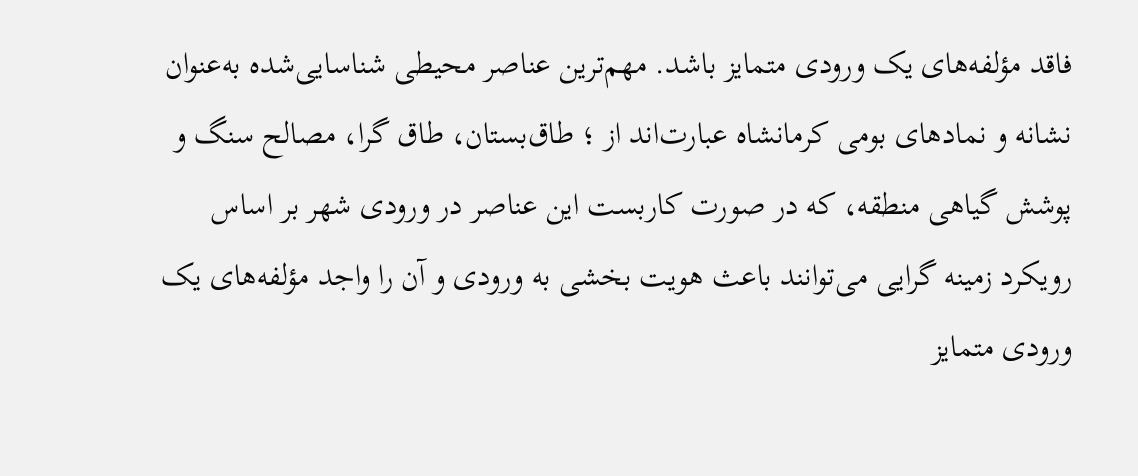فاقد مؤلفه‌های یک ورودی متمایز باشد. مهم‌ترین عناصر محیطی شناسایی‌شده به‌عنوان نشانه و نمادهای بومی کرمانشاه عبارت‌اند از ؛ طاق‌بستان، طاق گرا، مصالح سنگ و پوشش گیاهی منطقه، که در صورت کاربست این عناصر در ورودی شهر بر اساس رویکرد زمینه گرایی می‌توانند باعث هویت بخشی به ورودی و آن را واجد مؤلفه‌های یک ورودی متمایز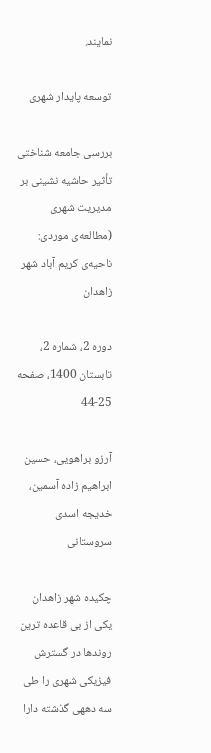نمایند.

توسعه پایدار شهری

بررسی جامعه شناختی تأثیر حاشیه نشینی بر مدیریت شهری (مطالعه‌ی موردی: ناحیه‌ی کریم آباد شهر زاهدان

دوره 2، شماره 2، تابستان 1400، صفحه 25-44

آرزو براهویی، حسین ابراهیم زاده آسمین، خدیجه اسدی سروستانی

چکیده شهر زاهدان یکی از بی قاعده ترین روندها در گسترش فیزیکی شهری را طی سه دههی گذشته دارا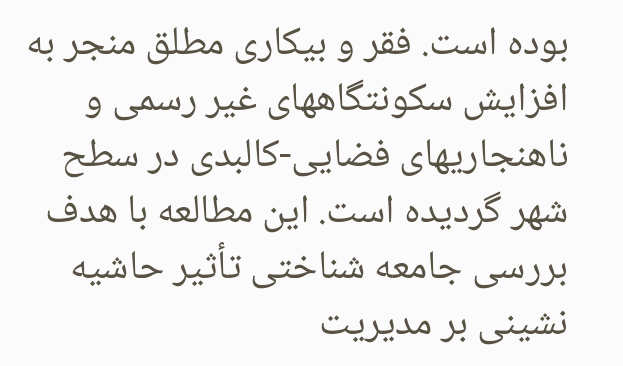بوده است. فقر و بیکاری مطلق منجر به افزایش سکونتگاههای غیر رسمی و ناهنجاریهای فضایی-کالبدی در سطح شهر گردیده است. این مطالعه با هدف بررسی جامعه شناختی تأثیر حاشیه نشینی بر مدیریت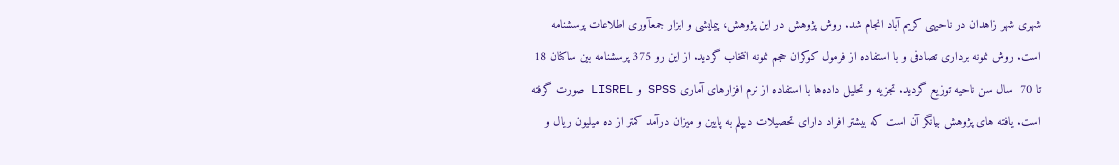شهری شهر زاهدان در ناحیهی کریم آباد انجام شد. روش پژوهش در این پژوهش، پیمایشی و ابزار جمعآوری اطلاعات پرسشنامه است. روش نمونه برداری تصادفی و با استفاده از فرمول کوکران حجم نمونه انتخاب گردید. از این رو 375 پرسشنامه بین ساکنان 18 تا 70  سال سن ناحیه توزیع گردید. تجزیه و تحلیل داده‌ها با استفاده از نرم افزارهای آماری SPSS و LISREL صورت گرفته است. یافته های پژوهش بیانگر آن است که بیشتر افراد دارای تحصیلات دیپلم به پایین و میزان درآمد کمتر از ده میلیون ریال و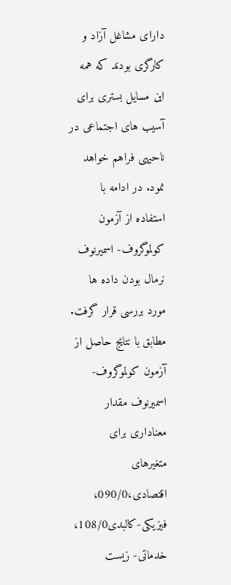دارای مشاغل آزاد و کارگری بودند که همه این مسایل بستری برای آسیب های اجتماعی در ناحیهی فراهم خواهد نمود. در ادامه با استفاده از آزمون کولموگروف- اسمیرنوف نرمال بودن داده ها مورد بررسی قرار گرفت. مطابق با نتایج حاصل از آزمون کولموگروف- اسمیرنوف مقدار معناداری برای متغیرهای اقتصادی،090/0، فیزیکی-کالبدی108/0، خدماتی- زیست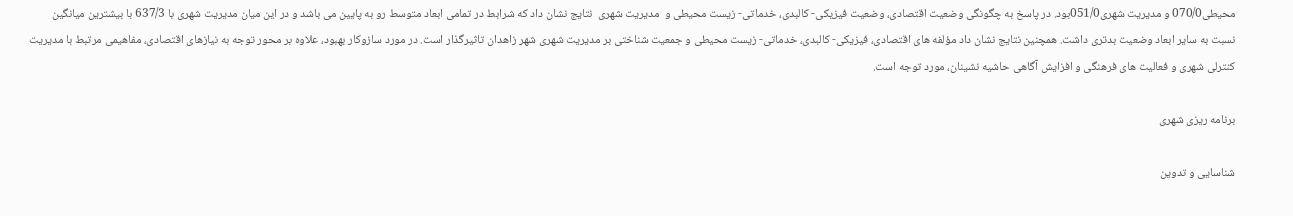محیطی070/0 و مدیریت شهری051/0بود. در پاسخ به چگونگی وضعیت اقتصادی، وضعیت فیزیکی- کالبدی، خدماتی- زیست محیطی و  مدیریت شهری  نتایج نشان داد که شرابط در تمامی ابعاد متوسط رو به پایین می باشد و در این میان مدیریت شهری با 637/3 با بیشترین میانگین نسبت به سایر ابعاد وضعیت بدتری داشت. همچنین نتایج نشان داد مؤلفه های اقتصادی، فیزیکی- کالبدی، خدماتی- زیست محیطی و جمعیت شناختی بر مدیریت شهری شهر زاهدان تاثیرگذار است. در مورد سازوکار بهبود، علاوه بر محور توجه به نیازهای اقتصادی، مفاهیمی مرتبط با مدیریت کنترلی شهری و فعالیت های فرهنگی و افزایش آگاهی حاشیه نشینان، مورد توجه است.

برنامه ریزی شهری

شناسایی و تدوین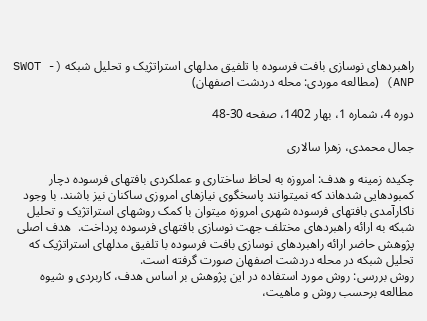راهبردهای نوسازی بافت فرسوده با تلفیق مدلهای استراتژیک و تحلیل شبکه (SWOT - ANP) (مطالعه موردی: محله دردشت اصفهان)

دوره 4، شماره 1، بهار 1402، صفحه 30-48

جمال محمدی، زهرا سالاری

چکیده زمینه و هدف: امروزه به لحاظ ساختاری و عملکردی بافتهای فرسوده دچار کمبودهایی شدهاند که نمیتوانند پاسخگوی نیازهای امروزی ساکنان نیز باشند. با وجود ناکارآمدی بافتهای فرسوده شهری امروزه میتوان با کمک روشهای استراتژیک و تحلیل شبکه به ارائه راهبردهای مختلف جهت نوسازی بافتهای فرسوده پرداخت.  هدف اصلی پژوهش حاضر ارائه راهبردهای نوسازی بافت فرسوده با تلفیق مدلهای استراتژیک که تحلیل شبکه در محله دردشت اصفهان صورت گرفته است.
روش بررسی: روش مورد استفاده در این پژوهش بر اساس هدف، کاربردی و شیوه مطالعه برحسب روش و ماهیت،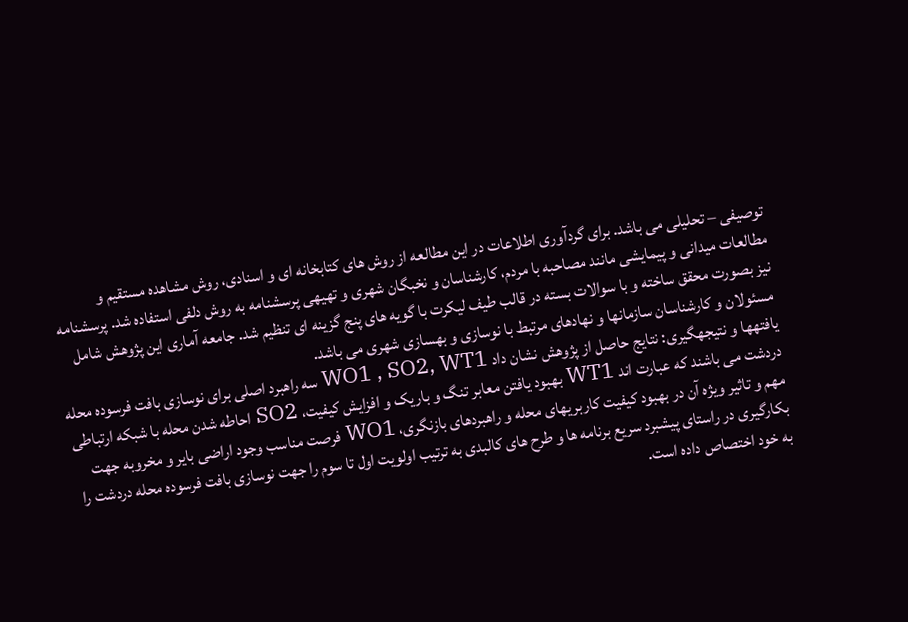توصیفی – تحلیلی می باشد. برای گردآوری اطلاعات در این مطالعه از روش های کتابخانه ای و اسنادی، روش مشاهده مستقیم و مطالعات میدانی و پیمایشی مانند مصاحبه با مردم، کارشناسان و نخبگان شهری و تهیهی پرسشنامه به روش دلفی استفاده شد. پرسشنامه نیز بصورت محقق ساخته و با سوالات بسته در قالب طیف لیکرت با گویه های پنج گزینه ای تنظیم شد. جامعه آماری این پژوهش شامل مسئولان و کارشناسان سازمانها و نهادهای مرتبط با نوسازی و بهسازی شهری می باشد.
یافتهها و نتیجهگیری: نتایج حاصل از پژوهش نشان داد WO1 , SO2, WT1 سه راهبرد اصلی برای نوسازی بافت فرسوده محله دردشت می باشند که عبارت اند WT1 بهبود یافتن معابر تنگ و باریک و افزایش کیفیت، SO2 احاطه شدن محله با شبکه ارتباطی مهم و تاثیر ویژه آن در بهبود کیفیت کاربریهای محله و راهبردهای بازنگری، WO1 فرصت مناسب وجود اراضی بایر و مخروبه جهت بکارگیری در راستای پیشبرد سریع برنامه ها و طرح های کالبدی به ترتیب اولویت اول تا سوم را جهت نوسازی بافت فرسوده محله دردشت را به خود اختصاص داده است.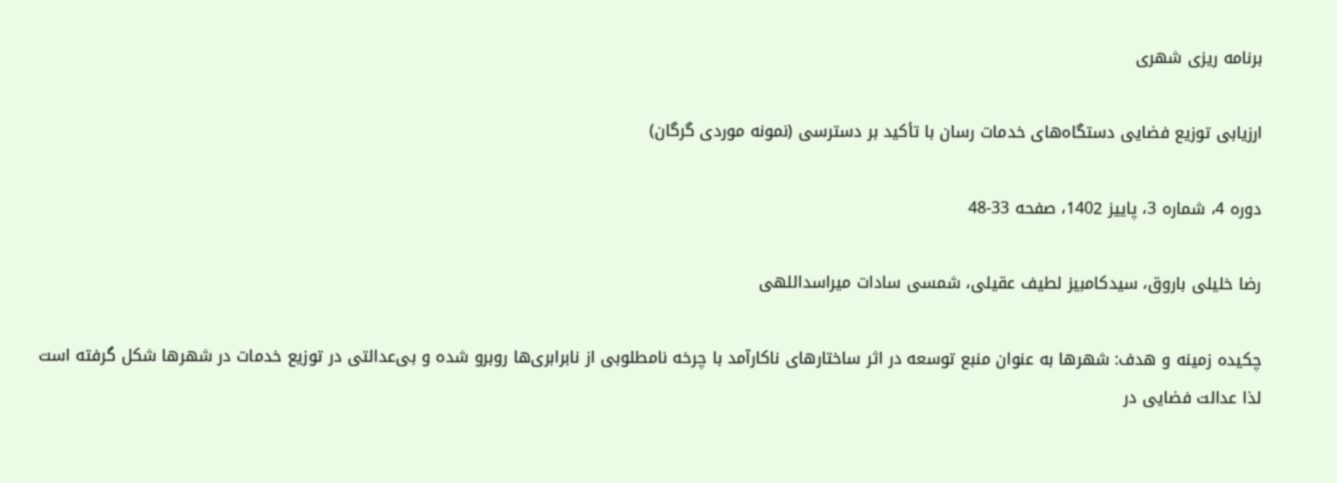برنامه ریزی شهری

ارزیابی توزیع فضایی دستگاه‌های خدمات رسان با تأکید بر دسترسی (نمونه موردی گرگان)

دوره 4، شماره 3، پاییز 1402، صفحه 33-48

رضا خلیلی باروق، سیدکامبیز لطیف عقیلی، شمسی سادات میراسداللهی

چکیده زمینه و هدف: شهرها به عنوان منبع توسعه در اثر ساختارهای ناکارآمد با چرخه نامطلوبی از نابرابری‌ها روبرو شده و بی‌عدالتی در توزیع خدمات در شهرها شکل گرفته است لذا عدالت فضایی در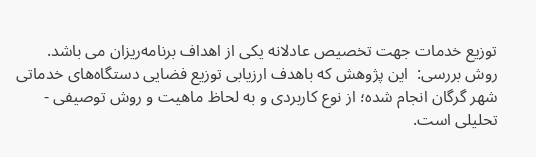توزیع خدمات جهت تخصیص عادلانه یکی از اهداف برنامه‌ریزان می باشد.
روش بررسی:  این پژوهش که باهدف ارزیابی توزیع فضایی دستگاه‌های خدماتی شهر گرگان انجام شده؛ از نوع کاربردی و به لحاظ ماهیت و روش توصیفی - تحلیلی است.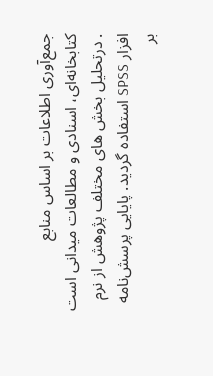جمع‌آوری اطلاعات بر اساس منابع کتابخانه‌ای، اسنادی و مطالعات میدانی است . درتحلیل بخش های مختلف پژوهش از نرم افزار SPSS استفاده گردید. پایایی پرسش‌نامه بر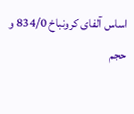اساس آلفای کرونباخ 834/0 و حجم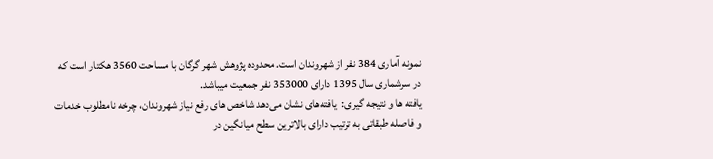نمونه آماری 384 نفر از شهروندان است. محدوده پژوهش شهر گرگان با مساحت 3560 هکتار است که در سرشماری سال 1395 دارای 353000 نفر جمعیت میباشد.
یافته ها و نتیجه گیری:  یافته‌های نشان می‌دهد شاخص های رفع نیاز شهروندان، چرخه نامطلوب خدمات‌ و فاصله طبقاتی به ترتیب دارای بالاترین سطح میانگین در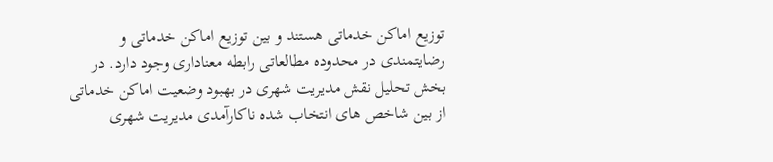توزیع اماکن خدماتی هستند و بین توزیع اماکن خدماتی و رضایتمندی در محدوده مطالعاتی رابطه معناداری وجود دارد. در بخش تحلیل نقش مدیریت شهری در بهبود وضعیت اماکن خدماتی از بین شاخص های انتخاب شده ناکارآمدی مدیریت شهری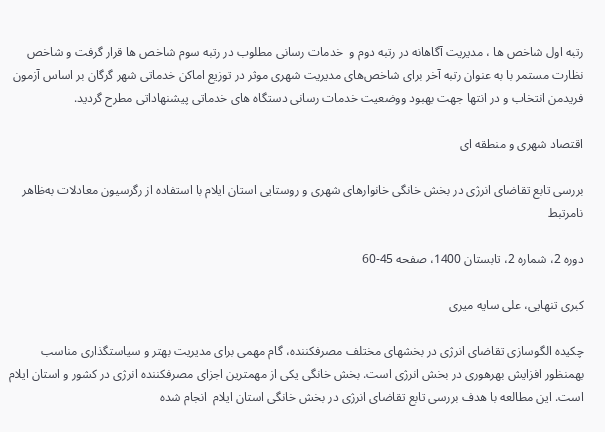رتبه اول شاخص ها ، مدیریت آگاهانه در رتبه دوم و  خدمات رسانی مطلوب در رتبه سوم شاخص ها قرار گرفت و شاخص نظارت مستمر با به ‌عنوان رتبه آخر برای شاخص‌های مدیریت شهری موثر در توزیع اماکن خدماتی شهر گرگان بر اساس آزمون فریدمن انتخاب و در انتها جهت بهبود ووضعیت خدمات رسانی دستگاه های خدماتی پیشنهاداتی مطرح گردید.

اقتصاد شهری و منطقه ای

بررسی تابع تقاضای انرژی در بخش خانگی خانوارهای شهری و روستایی استان ایلام با استفاده از رگرسیون معادلات به‌ظاهر نامرتبط

دوره 2، شماره 2، تابستان 1400، صفحه 45-60

کبری تنهایی، علی سایه میری

چکیده الگوسازی تقاضای انرژی در بخشهای مختلف مصرفکننده، گام مهمی برای مدیریت بهتر و سیاستگذاری مناسب بهمنظور افزایش بهرهوری در بخش انرژی است. بخش خانگی یکی از مهمترین اجزای مصرفکننده انرژی در کشور و استان ایلام است. این مطالعه با هدف بررسی تابع تقاضای انرژی در بخش خانگی استان ایلام  انجام شده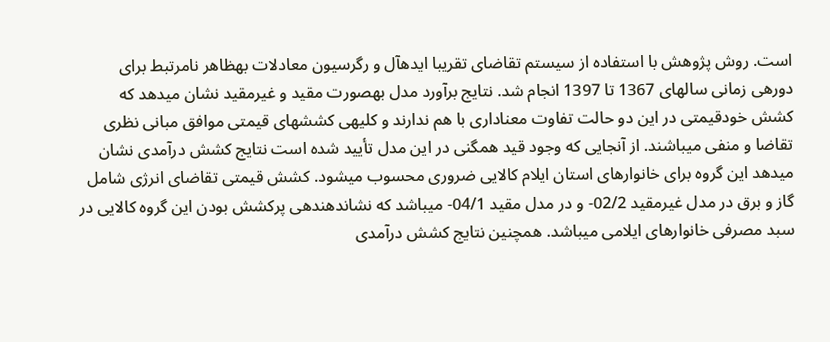است. روش پژوهش با استفاده از سیستم تقاضای تقریبا ایدهآل و رگرسیون معادلات بهظاهر نامرتبط برای دورهی زمانی سالهای 1367 تا 1397 انجام شد. نتایج برآورد مدل بهصورت مقید و غیرمقید نشان میدهد که کشش خودقیمتی در این دو حالت تفاوت معناداری با هم ندارند و کلیهی کششهای قیمتی موافق مبانی نظری تقاضا و منفی میباشند. از آنجایی که وجود قید همگنی در این مدل تأیید شده است نتایج کشش درآمدی نشان میدهد این گروه برای خانوارهای استان ایلام کالایی ضروری محسوب میشود. کشش قیمتی تقاضای انرژی شامل گاز و برق در مدل غیرمقید 02/2- و در مدل مقید 04/1- میباشد که نشاندهندهی پرکشش بودن این گروه کالایی در سبد مصرفی خانوارهای ایلامی میباشد. همچنین نتایج کشش درآمدی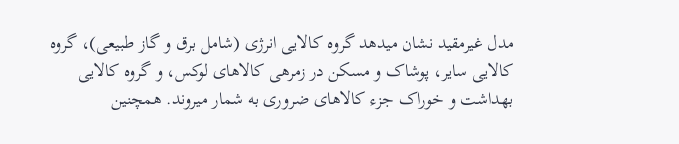مدل غیرمقید نشان میدهد گروه کالایی انرژی (شامل برق و گاز طبیعی)، گروه کالایی سایر، پوشاک و مسکن در زمرهی کالاهای لوکس، و گروه کالایی بهداشت و خوراک جزء کالاهای ضروری به شمار میروند. همچنین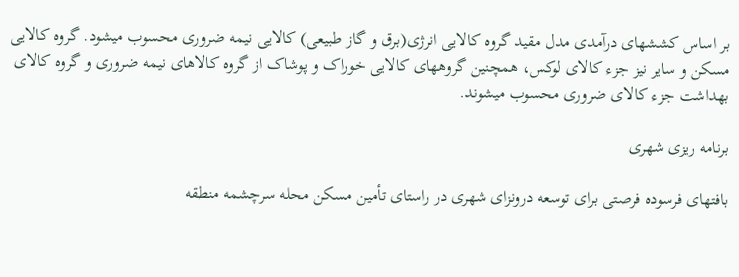بر اساس کششهای درآمدی مدل مقید گروه کالایی انرژی(برق و گاز طبیعی) کالایی نیمه ضروری محسوب میشود. گروه کالایی مسکن و سایر نیز جزء کالای لوکس، همچنین گروههای کالایی خوراک و پوشاک از گروه کالاهای نیمه ضروری و گروه کالای بهداشت جزء کالای ضروری محسوب میشوند.

برنامه ریزی شهری

بافتهای فرسوده فرصتی برای توسعه درونزای شهری در راستای تأمین مسکن محله سرچشمه منطقه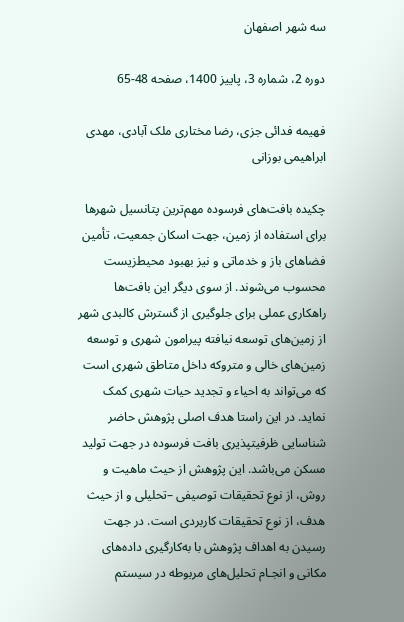سه شهر اصفهان

دوره 2، شماره 3، پاییز 1400، صفحه 48-65

فهیمه فدائی جزی، رضا مختاری ملک آبادی، مهدی ابراهیمی بوزانی

چکیده بافت‌های فرسوده مهم‌ترین پتانسیل شهرها برای استفاده از زمین، جهت اسکان جمعیت، تأمین فضاهای باز و خدماتی و نیز بهبود محیط‌زیست محسوب می‌شوند. از سوی دیگر این بافت‌ها راهکاری عملی برای جلوگیری از گسترش کالبدی شهر از زمین‌های توسعه نیافته پیرامون شهری و توسعه زمین‌های خالی و متروکه داخل متاطق شهری است که می‌تواند به احیاء و تجدید حیات شهری کمک نماید. در این راستا هدف اصلی پژوهش حاضر شناسایی ظرفیتپذیری بافت فرسوده در جهت تولید مسکن می‌باشد. این پژوهش از حیث ماهیت و روش، از نوع تحقیقات توصیفی –تحلیلی و از حیث هدف، از نوع تحقیقات کاربردی است. در جهت رسیدن به اهداف پژوهش با به‌کارگیری داده‌های مکانی و انجـام تحلیل‌های مربوطه در سیستم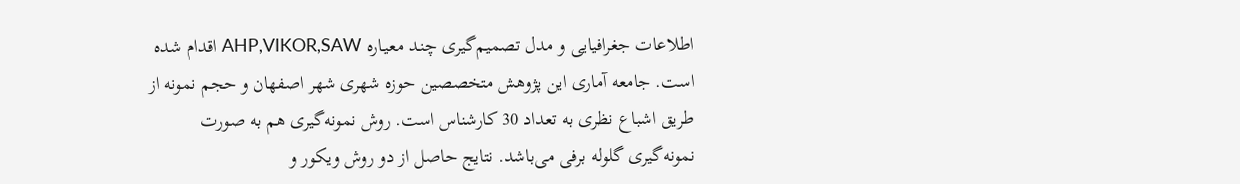اطلاعات جغرافیایی و مدل تصمیم‌گیری چنـد معیـاره AHP,VIKOR,SAW اقدام شده است. جامعه آماری این پژوهش متخصصین حوزه شهری شهر اصفهان و حجم نمونه از طریق اشباع نظری به تعداد 30 کارشناس است. روش نمونه‌گیری هم به صورت نمونه‌گیری گلوله برفی می‌باشد. نتایج حاصل از دو روش ویکور و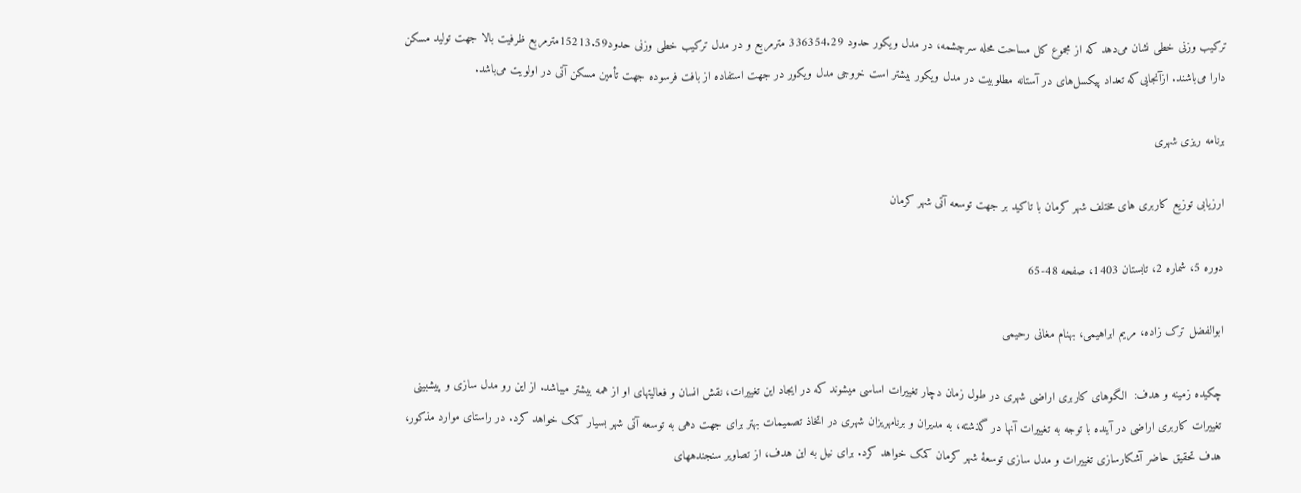ترکیب وزنی خطی نشان می‌دهد که از مجموع کل مساحت محله سرچشمه، در مدل ویکور حدود 336354.29 مترمربع و در مدل ترکیب خطی وزنی حدود15213.59مترمربع ظرفیت بالا جهت تولید مسکن دارا می‌باشند. ازآنجایی‌که تعداد پیکسل‌های در آستانه مطلوبیت در مدل ویکور بیشتر است خروجی مدل ویکور در جهت استفاده از بافت فرسوده جهت تأمین مسکن آتی در اولویت می‌باشد.

برنامه ریزی شهری

ارزیابی توزیع کاربری های مختلف شهر کرمان با تاکید بر جهت توسعه آتی شهر کرمان

دوره 5، شماره 2، تابستان 1403، صفحه 48-65

ابوالفضل ترک زاده، مریم ابراهیمی، بهنام مغانی رحیمی

چکیده زمینه و هدف:  الگوهای کاربری اراضی شهری در طول زمان دچار تغییرات اساسی میشوند که در ایجاد این تغییرات، نقش انسان و فعالیتهای او از همه بیشتر میباشد. از این رو مدل سازی و پیشبینی تغییرات کاربری اراضی در آینده با توجه به تغییرات آنها در گذشته، به مدیران و برنامهریزان شهری در اتخاذ تصمیمات بهتر برای جهت دهی به توسعه آتی شهر بسیار کمک خواهد کرد. در راستای موارد مذکور، هدف تحقیق حاضر آشکارسازی تغییرات و مدل سازی توسعۀ شهر کرمان کمک خواهد کرد. برای نیل به این هدف، از تصاویر سنجندههای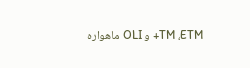TM ،ETM+ و OLI ماهواره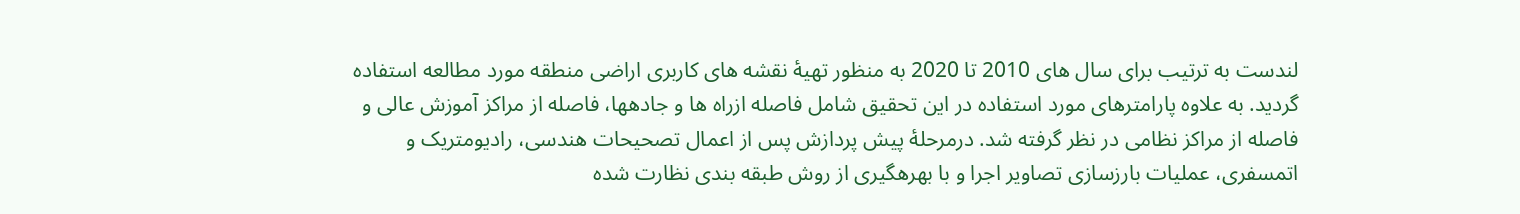لندست به ترتیب برای سال های 2010 تا 2020 به منظور تهیۀ نقشه های کاربری اراضی منطقه مورد مطالعه استفاده گردید. به علاوه پارامترهای مورد استفاده در این تحقیق شامل فاصله ازراه ها و جادهها، فاصله از مراکز آموزش عالی و فاصله از مراکز نظامی در نظر گرفته شد. درمرحلۀ پیش پردازش پس از اعمال تصحیحات هندسی، رادیومتریک و اتمسفری، عملیات بارزسازی تصاویر اجرا و با بهرهگیری از روش طبقه بندی نظارت شده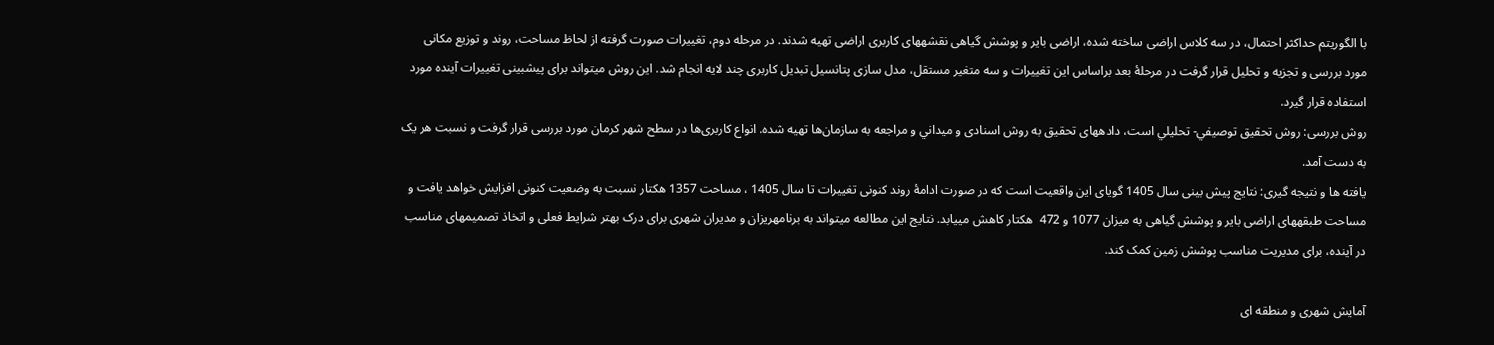با الگوریتم حداکثر احتمال، در سه کلاس اراضی ساخته شده، اراضی بایر و پوشش گیاهی نقشههای کاربری اراضی تهیه شدند. در مرحله دوم، تغییرات صورت گرفته از لحاظ مساحت، روند و توزیع مکانی مورد بررسی و تجزیه و تحلیل قرار گرفت در مرحلۀ بعد براساس این تغییرات و سه متغیر مستقل، مدل سازی پتانسیل تبدیل کاربری چند لایه انجام شد. این روش میتواند برای پیشبینی تغییرات آینده مورد استفاده قرار گیرد.
روش بررسی: روش تحقيق توصيفي- تحليلي است، دادههاى تحقيق به روش اسنادى و میداني و مراجعه به سازمان‌ها تهيه شده. انواع کاربری‌ها در سطح شهر کرمان مورد بررسی قرار گرفت و نسبت هر یک به دست آمد.
یافته ها و نتیجه گیری: نتایج پیش بینی سال 1405 گویای این واقعیت است که در صورت ادامۀ روند کنونی تغییرات تا سال 1405 ، مساحت 1357 هکتار نسبت به وضعیت کنونی افزایش خواهد یافت و مساحت طبقههای اراضی بایر و پوشش گیاهی به میزان 1077 و 472  هکتار کاهش مییابد. نتایج این مطالعه میتواند به برنامهریزان و مدیران شهری برای درک بهتر شرایط فعلی و اتخاذ تصمیمهای مناسب در آینده، برای مدیریت مناسب پوشش زمین کمک کند.

آمایش شهری و منطقه ای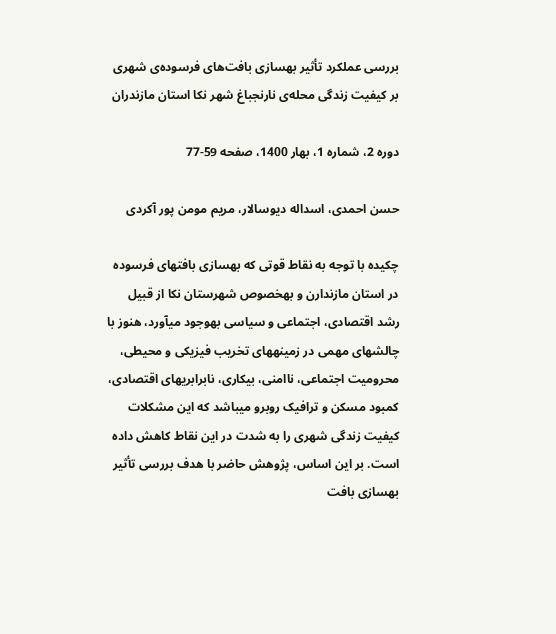بررسی عملکرد تأثیر بهسازی بافت‌های فرسوده‌ی شهری بر کیفیت زندگی محله‌ی نارنجباغ شهر نکا استان مازندران

دوره 2، شماره 1، بهار 1400، صفحه 59-77

حسن احمدی، اسداله دیوسالار، مریم مومن پور آکردی

چکیده با توجه به نقاط قوتی که بهسازی بافتهای فرسوده در استان مازندارن و بهخصوص شهرستان نکا از قبیل رشد اقتصادی، اجتماعی و سیاسی بهوجود میآورد، هنوز با چالشهای مهمی در زمینههای تخریب فیزیکی و محیطی، محرومیت اجتماعی، ناامنی، بیکاری، نابرابریهای اقتصادی، کمبود مسکن و ترافیک روبرو میباشد که این مشکلات کیفیت زندگی شهری را به شدت در این نقاط کاهش داده است. بر این اساس، پژوهش حاضر با هدف بررسی تأثیر بهسازی بافت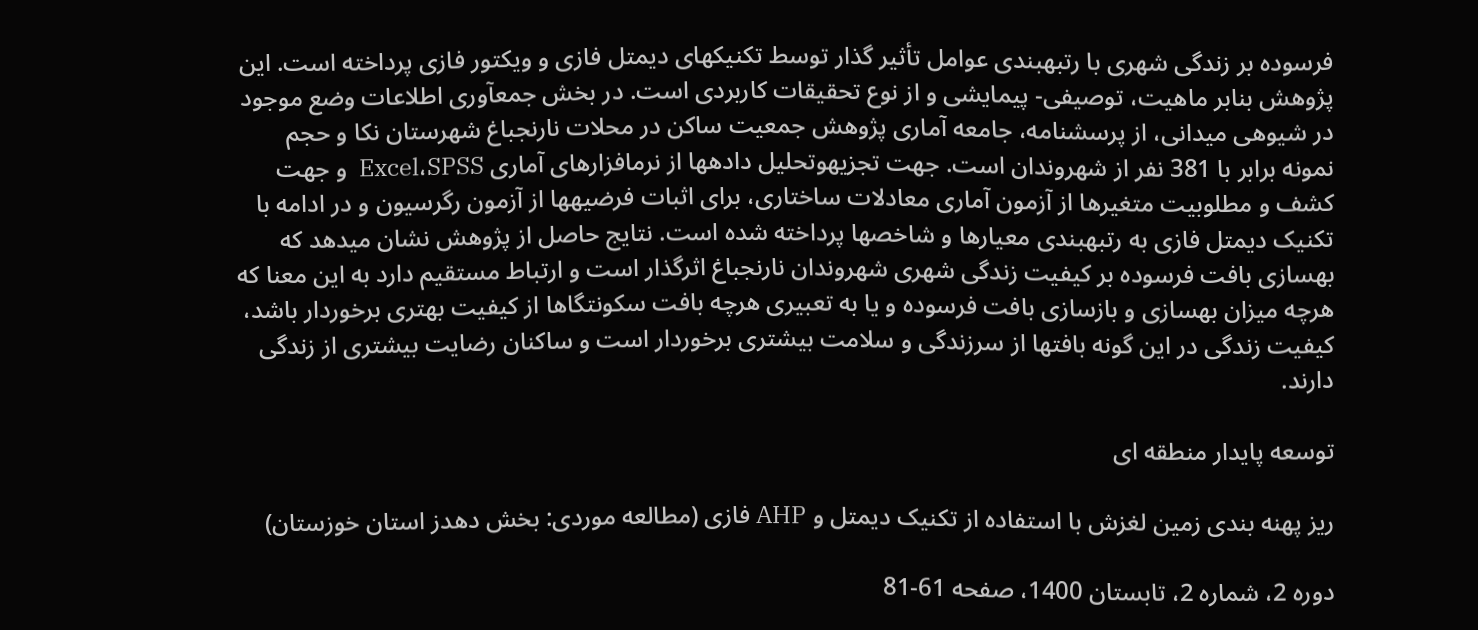فرسوده بر زندگی شهری با رتبهبندی عوامل تأثیر گذار توسط تکنیکهای دیمتل فازی و ویکتور فازی پرداخته است. این پژوهش بنابر ماهیت، توصیفی- پیمایشی و از نوع تحقیقات کاربردی است. در بخش جمعآوری اطلاعات وضع موجود در شیوهی میدانی، از پرسشنامه، جامعه آماری پژوهش جمعیت ساکن در محلات نارنجباغ شهرستان نکا و حجم نمونه برابر با 381 نفر از شهروندان است. جهت تجزیهوتحلیل دادهها از نرمافزارهای آماری Excel،SPSS  و جهت کشف و مطلوبیت متغیرها از آزمون آماری معادلات ساختاری، برای اثبات فرضیهها از آزمون رگرسیون و در ادامه با تکنیک دیمتل فازی به رتبهبندی معیارها و شاخصها پرداخته شده است. نتایج حاصل از پژوهش نشان میدهد که بهسازی بافت فرسوده بر کیفیت زندگی شهری شهروندان نارنجباغ اثرگذار است و ارتباط مستقیم دارد به این معنا که هرچه میزان بهسازی و بازسازی بافت فرسوده و یا به تعبیری هرچه بافت سکونتگاها از کیفیت بهتری برخوردار باشد، کیفیت زندگی در این گونه بافتها از سرزندگی و سلامت بیشتری برخوردار است و ساکنان رضایت بیشتری از زندگی دارند.

توسعه پایدار منطقه ای

ریز پهنه بندی زمین لغزش با استفاده از تکنیک دیمتل و AHP فازی (مطالعه موردی: بخش دهدز استان خوزستان)

دوره 2، شماره 2، تابستان 1400، صفحه 61-81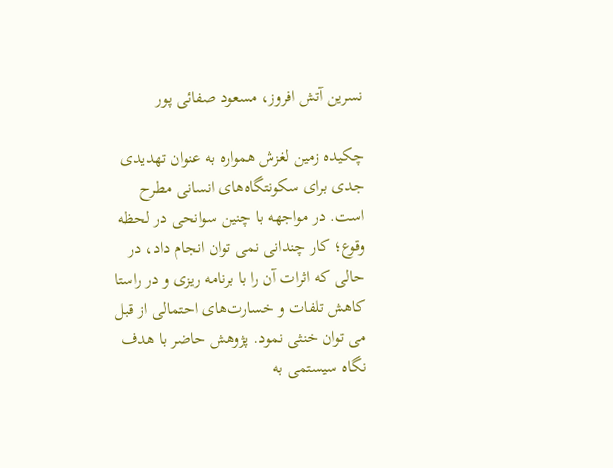نسرین آتش افروز، مسعود صفائی پور

چکیده زمین لغزش همواره به عنوان تهدیدی جدی برای سکونتگاه‌های انسانی مطرح است. در مواجهه با چنین سوانحی در لحظه وقوع؛ کار چندانی نمی توان انجام داد، در حالی که اثرات آن را با برنامه ریزی و در راستا کاهش تلفات و خسارت‌های احتمالی از قبل می توان خنثی نمود. پژوهش حاضر با هدف نگاه سیستمی به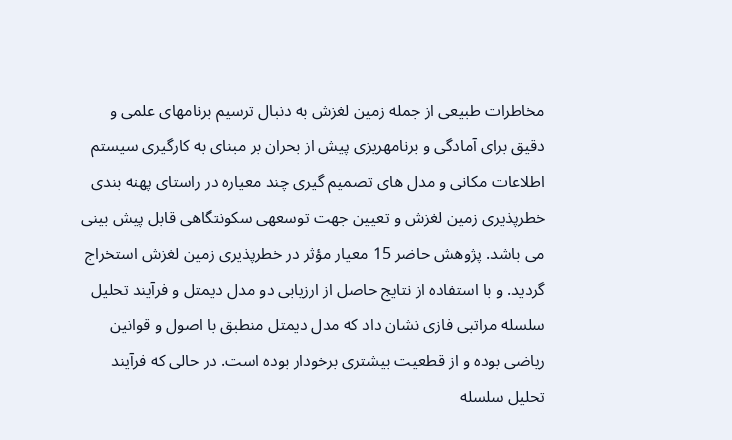مخاطرات طبیعی از جمله زمین لغزش به دنبال ترسیم برنامهای علمی و دقیق برای آمادگی و برنامهریزی پیش از بحران بر مبنای به کارگیری سیستم اطلاعات مکانی و مدل های تصمیم گیری چند معیاره در راستای پهنه بندی خطرپذیری زمین لغزش و تعیین جهت توسعهی سکونتگاهی قابل پیش بینی می باشد. پژوهش حاضر 15 معیار مؤثر در خطرپذیری زمین لغزش استخراج گردید. و با استفاده از نتایج حاصل از ارزیابی دو مدل دیمتل و فرآیند تحلیل سلسله مراتبی فازی نشان داد که مدل دیمتل منطبق با اصول و قوانین ریاضی بوده و از قطعیت بیشتری برخودار بوده است. در حالی که فرآیند تحلیل سلسله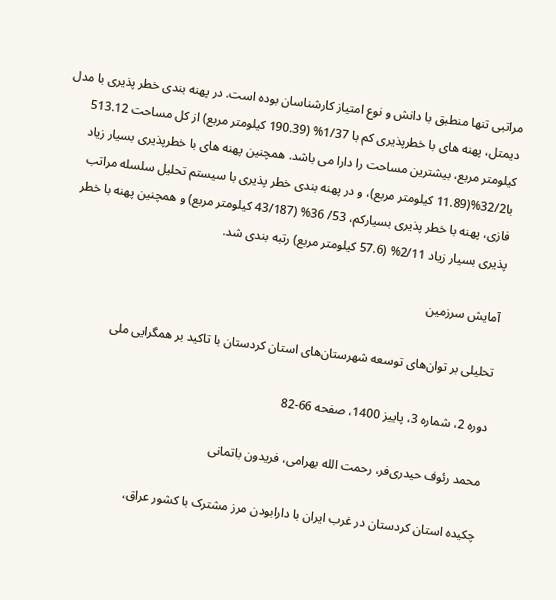مراتبی تنها منطبق با دانش و نوع امتیاز کارشناسان بوده است. در پهنه بندی خطر پذیری با مدل دیمتل، پهنه های با خطرپذیری کم با 1/37% (190.39 کیلومتر مربع) از کل مساحت 513.12 کیلومتر مربع، بیشترین مساحت را دارا می باشد. همچنین پهنه های با خطرپذیری بسیار زیاد با32/2%(11.89 کیلومتر مربع)، و در پهنه بندی خطر پذیری با سیستم تحلیل سلسله مراتب فازی، پهنه با خطر پذیری بسیارکم، 53/ 36% (43/187 کیلومتر مربع) و همچنین پهنه با خطر پذیری بسیار زیاد 2/11% (57.6 کیلومتر مربع) رتبه بندی شد.

آمایش سرزمین

تحلیلی بر توان‌های توسعه شهرستان‌های استان کردستان با تاکید بر همگرایی ملی

دوره 2، شماره 3، پاییز 1400، صفحه 66-82

محمد رئوف حیدری‌فر، رحمت الله بهرامی، فریدون باتمانی

چکیده استان کردستان در غرب ایران با دارابودن مرز مشترک با کشور عراق،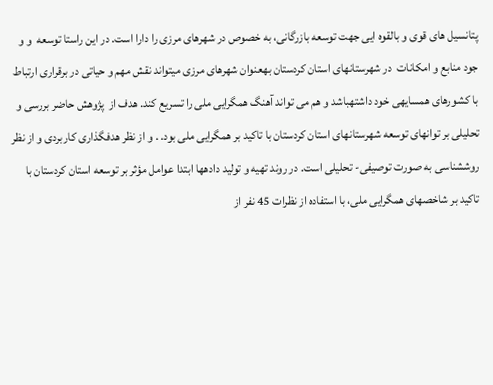پتانسیل های قوی و بالقوه ایی جهت توسعه بازرگانی، به خصوص در شهرهای مرزی را دارا است. در این راستا توسعه  و و جود منابع و امکانات  در شهرستانهای استان کردستان بهعنوان شهرهای مرزی میتواند نقش مهم و حیاتی در برقراری ارتباط با کشورهای همسایهی خود داشتهباشد و هم می تواند آهنگ همگرایی ملی را تسریع کند. هدف از  پژوهش حاضر بررسی و تحلیلی بر توانهای توسعه شهرستانهای استان کردستان با تاکید بر همگرایی ملی بود. . و از نظر هدفگذاری کاربردی و از نظر روششناسی به صورت توصیفی- تحلیلی است. در روند تهیه و تولید دادهها ابتدا عوامل مؤثر بر توسعه استان کردستان با تاکید بر شاخصهای همگرایی ملی، با استفاده از نظرات 45 نفر از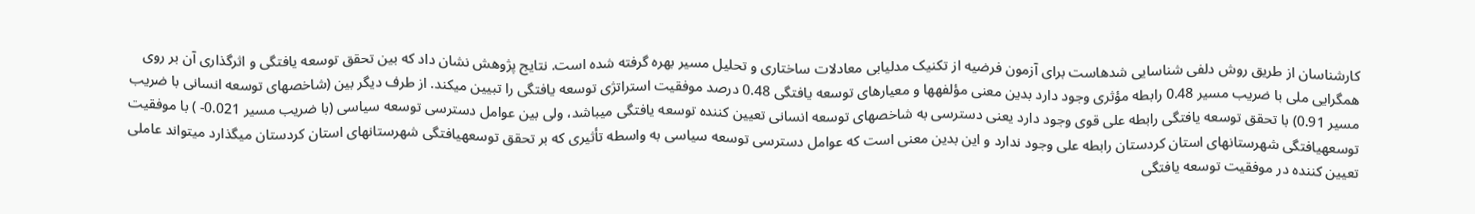کارشناسان از طریق روش دلفی شناسایی شدهاست برای آزمون فرضیه از تکنیک مدلیابی معادلات ساختاری و تحلیل مسیر بهره گرفته شده است. نتایج پژوهش نشان داد که بین تحقق توسعه یافتگی و اثرگذاری آن بر روی همگرایی ملی با ضریب مسیر 0.48 رابطه مؤثری وجود دارد بدین معنی مؤلفهها و معیارهای توسعه یافتگی 0.48 درصد موفقیت استراتژی توسعه یافتگی را تبیین میکند. از طرف دیگر بین (شاخصهای توسعه انسانی با ضریب مسیر 0.91) با تحقق توسعه یافتگی رابطه علی قوی وجود دارد یعنی دسترسی به شاخصهای توسعه انسانی تعیین کننده توسعه یافتگی میباشد، ولی بین عوامل دسترسی توسعه سیاسی (با ضریب مسیر 0.021- ) با موفقیت توسعهیافتگی شهرستانهای استان کردستان رابطه علی وجود ندارد و این بدین معنی است که عوامل دسترسی توسعه سیاسی به واسطه تأثیری که بر تحقق توسعهیافتگی شهرستانهای استان کردستان میگذارد میتواند عاملی تعیین کننده در موفقیت توسعه یافتگی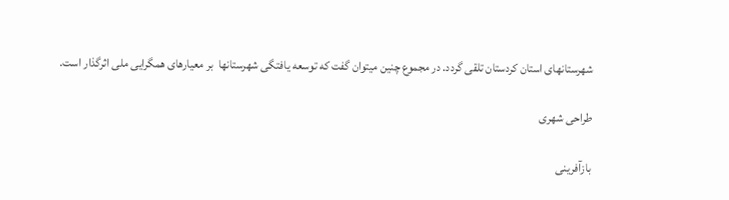شهرستانهای استان کردستان تلقی گردد. در مجموع چنین میتوان گفت که توسعه یافتگی شهرستانها  بر معیارهای همگرایی ملی اثرگذار است.

طراحی شهری

بازآفرینی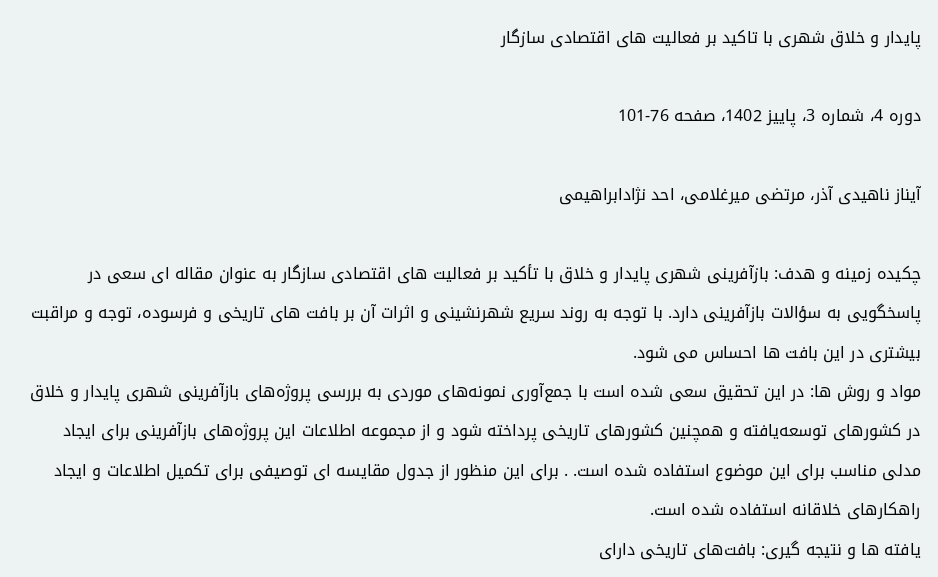پایدار و خلاق شهری با تاکید بر فعالیت های اقتصادی سازگار

دوره 4، شماره 3، پاییز 1402، صفحه 76-101

آیناز ناهیدی آذر، مرتضی میرغلامی، احد نژادابراهیمی

چکیده زمینه و هدف: بازآفرینی شهری پایدار و خلاق با تأکید بر فعالیت های اقتصادی سازگار به عنوان مقاله ای سعی در پاسخگویی به سؤالات بازآفرینی دارد. با توجه به روند سریع شهرنشینی و اثرات آن بر بافت های تاریخی و فرسوده، توجه و مراقبت بیشتری در این بافت ها احساس می شود.
مواد و روش ها: در این تحقیق سعی شده است با جمع‌آوری نمونه‌های موردی به بررسی پروژه‌های بازآفرینی شهری پایدار و خلاق در کشورهای توسعه‌یافته و همچنین کشورهای تاریخی پرداخته شود و از مجموعه اطلاعات این پروژه‌های بازآفرینی برای ایجاد مدلی مناسب برای این موضوع استفاده شده است. . برای این منظور از جدول مقایسه ای توصیفی برای تکمیل اطلاعات و ایجاد راهکارهای خلاقانه استفاده شده است.
یافته ها و نتیجه گیری: بافت‌های تاریخی دارای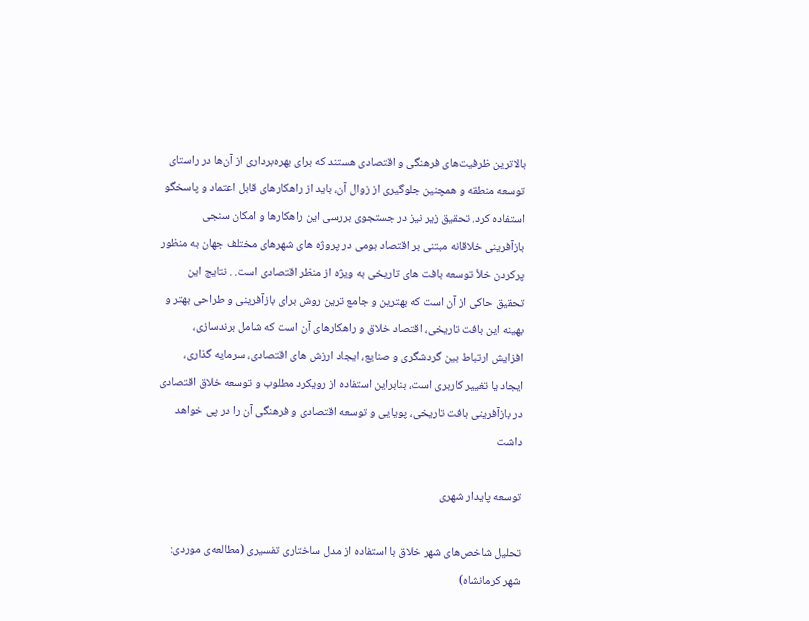بالاترین ظرفیت‌های فرهنگی و اقتصادی هستند که برای بهره‌برداری از آن‌ها در راستای توسعه منطقه و همچنین جلوگیری از زوال آن، باید از راهکارهای قابل اعتماد و پاسخگو استفاده کرد. تحقیق زیر نیز در جستجوی بررسی این راهکارها و امکان سنجی بازآفرینی خلاقانه مبتنی بر اقتصاد بومی در پروژه های شهرهای مختلف جهان به منظور پرکردن خلأ توسعه بافت های تاریخی به ویژه از منظر اقتصادی است. . نتایج این تحقیق حاکی از آن است که بهترین و جامع ترین روش برای بازآفرینی و طراحی بهتر و بهینه این بافت تاریخی، اقتصاد خلاق و راهکارهای آن است که شامل برندسازی، افزایش ارتباط بین گردشگری و صنایع، ایجاد ارزش های اقتصادی، سرمایه گذاری، ایجاد یا تغییر کاربری است، بنابراین استفاده از رویکرد مطلوب و توسعه خلاق اقتصادی در بازآفرینی بافت تاریخی، پویایی و توسعه اقتصادی و فرهنگی آن را در پی خواهد داشت

توسعه پایدار شهری

تحلیل شاخص‌های شهر خلاق با استفاده از مدل ساختاری تفسیری (مطالعه‌ی موردی: شهر کرمانشاه)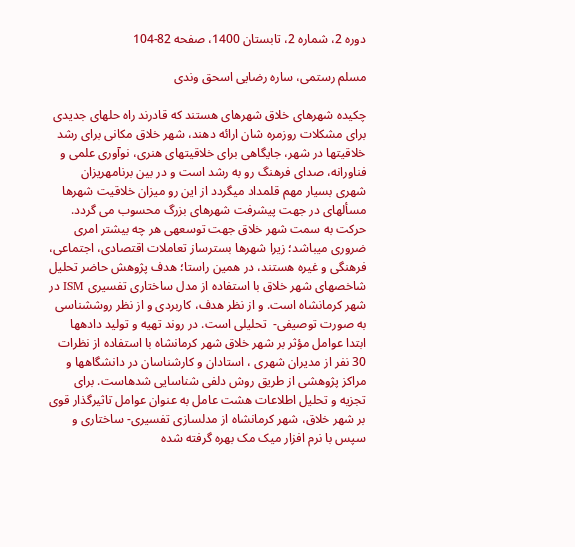دوره 2، شماره 2، تابستان 1400، صفحه 82-104

مسلم رستمی، ساره رضایی اسحق وندی

چکیده شهرهای خلاق شهرهای هستند که قادرند راه حلهای جدیدی  برای مشکلات روزمره شان ارائه دهند، شهر خلاق مکانی برای رشد خلاقیتها در شهر، جایگاهی برای خلاقیتهای هنری، نوآوری علمی و فناورانه، صدای فرهنگ رو به رشد است و در بین برنامهریزان شهری بسیار مهم قلمداد میگردد از این رو میزان خلاقیت شهرها مسألهای در جهت پیشرفت شهرهای بزرگ محسوب می گردد. حرکت به سمت شهر خلاق جهت توسعهی هر چه بیشتر امری ضروری میباشد؛ زیرا شهرها بسترساز تعاملات اقتصادی، اجتماعی، فرهنگی و غیره هستند، در همین راستا؛ هدف پژوهش حاضر تحلیل شاخصهای شهر خلاق با استفاده از مدل ساختاری تفسیری ISM در شهر کرمانشاه است. و از نظر هدف، کاربردی و از نظر روششناسی به صورت توصیفی-  تحلیلی است. در روند تهیه و تولید دادهها ابتدا عوامل مؤثر بر شهر خلاق شهر کرمانشاه با استفاده از نظرات 30 نفر از مدیران شهری ، استادان و کارشناسان در دانشگاهها و مراکز پژوهشی از طریق روش دلفی شناسایی شدهاست. برای تجزیه و تحلیل اطلاعات هشت عامل به عنوان عوامل تاثیرگذار قوی بر شهر خلاق، شهر کرمانشاه از مدلسازی تفسیری- ساختاری و سپس با نرم افزار میک مک بهره گرفته شده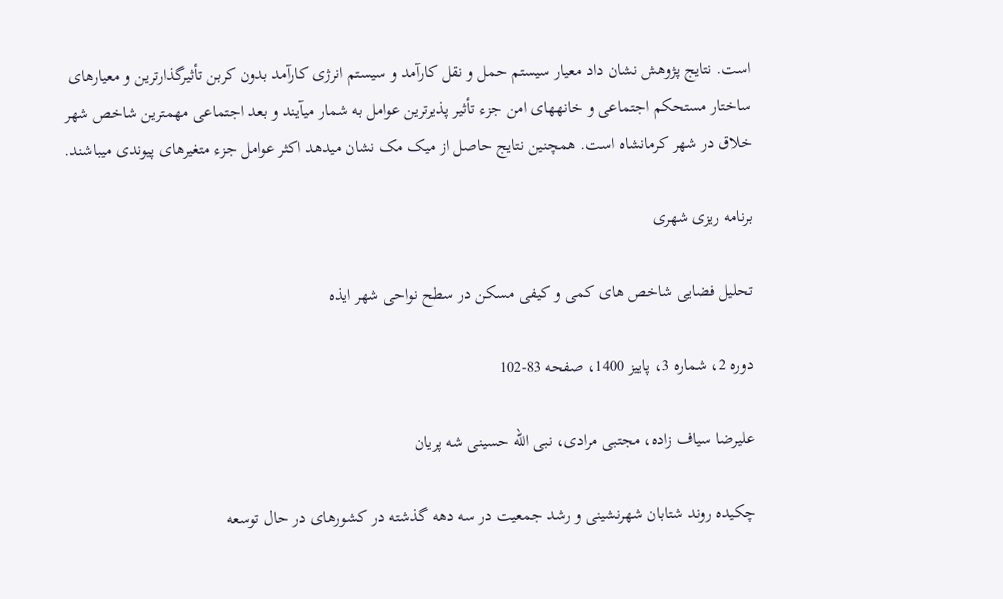است. نتایج پژوهش نشان داد معیار سیستم حمل و نقل کارآمد و سیستم انرژی کارآمد بدون کربن تأثیرگذارترین و معیارهای ساختار مستحکم اجتماعی و خانههای امن جزء تأثیر پذیرترین عوامل به شمار میآیند و بعد اجتماعی مهمترین شاخص شهر خلاق در شهر کرمانشاه است. همچنین نتایج حاصل از میک مک نشان میدهد اکثر عوامل جزء متغیرهای پیوندی میباشند.

برنامه ریزی شهری

تحلیل فضایی شاخص های کمی و کیفی مسکن در سطح نواحی شهر ایذه

دوره 2، شماره 3، پاییز 1400، صفحه 83-102

علیرضا سیاف زاده، مجتبی مرادی، نبی الله حسینی شه پریان

چکیده روند شتابان شهرنشینی و رشد جمعیت در سه دهه گذشته در کشورهای در حال توسعه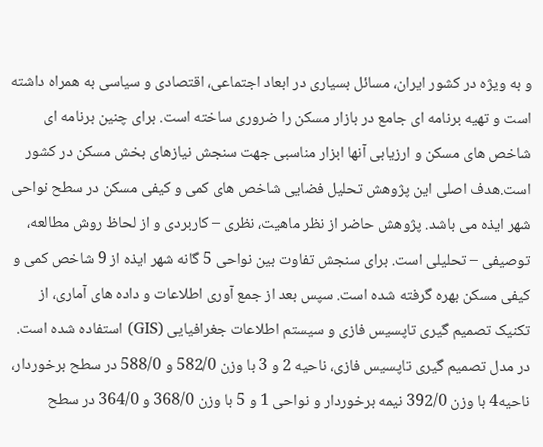و به ویژه در کشور ایران، مسائل بسیاری در ابعاد اجتماعی، اقتصادی و سیاسی به همراه داشته است و تهیه برنامه ای جامع در بازار مسکن را ضروری ساخته است. برای چنین برنامه ای شاخص های مسکن و ارزیابی آنها ابزار مناسبی جهت سنجش نیازهای بخش مسکن در کشور است.هدف اصلی این پژوهش تحلیل فضایی شاخص های کمی و کیفی مسکن در سطح نواحی شهر ایذه می باشد. پژوهش حاضر از نظر ماهیت، نظری – کاربردی و از لحاظ روش مطالعه، توصیفی – تحلیلی است. برای سنجش تفاوت بین نواحی 5 گانه شهر ایذه از 9 شاخص کمی و کیفی مسکن بهره گرفته شده است. سپس بعد از جمع آوری اطلاعات و داده های آماری، از تکنیک تصمیم گیری تاپسیس فازی و سیستم اطلاعات جغرافیایی (GIS) استفاده شده است. در مدل تصمیم گیری تاپسیس فازی، ناحیه 2 و 3 با وزن 582/0 و 588/0 در سطح برخوردار، ناحیه4 با وزن 392/0 نیمه برخوردار و نواحی 1 و 5 با وزن 368/0 و 364/0 در سطح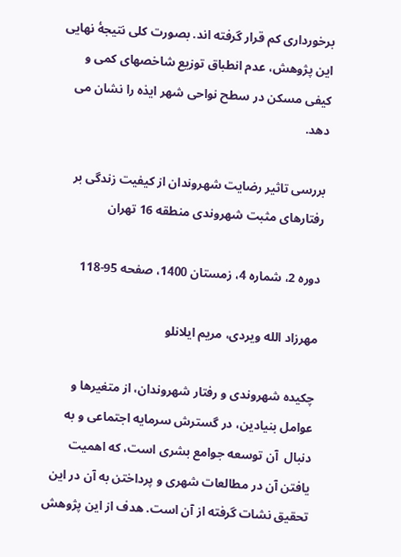برخورداری کم قرار گرفته اند. بصورت کلی نتیجۀ نهایی این پژوهش، عدم انطباق توزیع شاخصهای کمی و کیفی مسکن در سطح نواحی شهر ایذه را نشان می دهد.

بررسی تاثیر رضایت شهروندان از کیفیت زندگی بر رفتارهای مثبت شهروندی منطقه 16 تهران

دوره 2، شماره 4، زمستان 1400، صفحه 95-118

مهرزاد الله ویردی، مریم ایلانلو

چکیده شهروندی و رفتار شهروندان، از متغیرها و عوامل بنیادین، در گسترش سرمایه اجتماعی و به دنبال  آن توسعه جوامع بشری است، که اهمیت یافتن آن در مطالعات شهری و پرداختن به آن در این تحقیق نشات گرفته از آن است. هدف از این پژوهش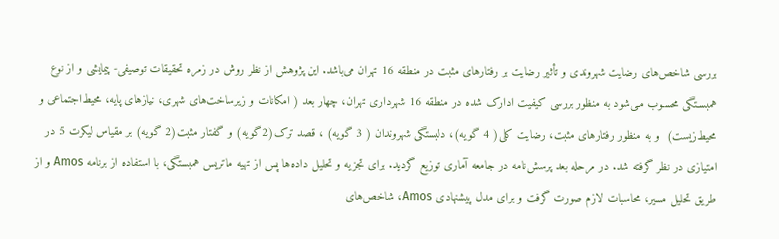بررسی شاخص‌های رضایت شهروندی و تأثیر رضایت بر رفتارهای مثبت در منطقه 16 تهران می‌باشد. این پژوهش از نظر روش در زمره تحقیقات توصیفی- پیمایشی و از نوع همبسـتگی محسـوب مـی‌شود به منظور بررسی کیفیت ادارک شده در منطقه 16 شهرداری تهران، چهار بعد ( امکانات و زیرساخت‌های شهری، نیازهای پایه، محیط‌اجتماعی و محیط‌زیست)  و به منظور رفتارهای مثبت، رضایت کلی( 4 گویه)، دلبستگی شهروندان ( 3 گویه) ، قصد ترک(2گویه) و گفتار مثبت(2 گویه) بر مقیاس لیکرت 5 در امتیازی در نظر گرفته شد. در مرحله بعد پرسش‌نامه در جامعه آماری توزیع گردید. برای تجزیه و تحلیل داده‌ها پس از تهیه ماتریس همبستگی، با استفاده از برنامه Amos و از طریق تحلیل مسیر، محاسبات لازم صورت گرفت و برای مدل پیشنهادی Amos، شاخص‌های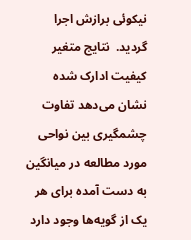نیکوئی برازش اجرا گردید.  نتایج متغیر کیفیت ادارک شده نشان می‌دهد تفاوت چشمگیری بین نواحی مورد مطالعه در میانگین به دست آمده برای هر یک از گویه‌ها وجود دارد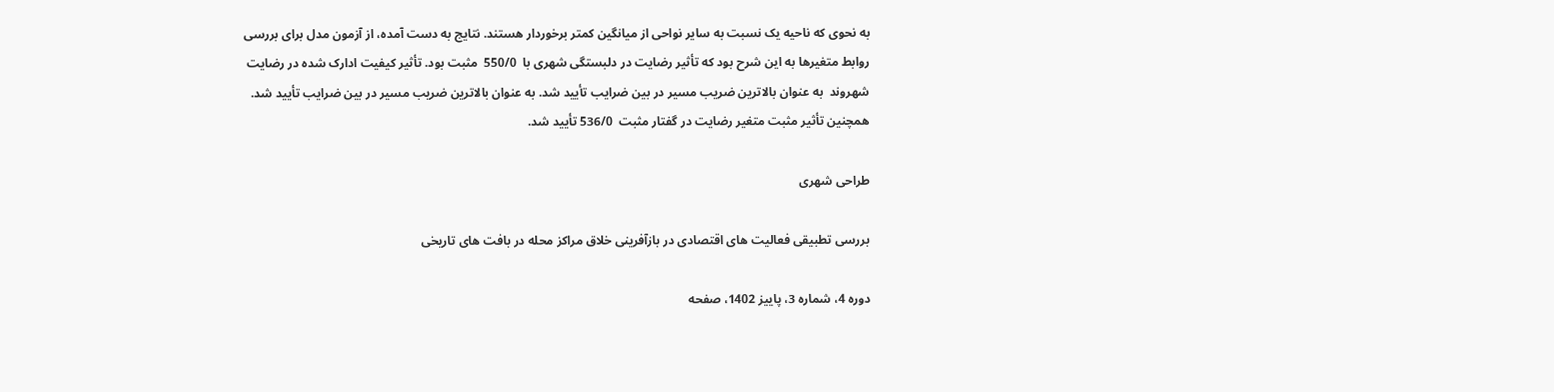به نحوی که ناحیه یک نسبت به سایر نواحی از میانگین کمتر برخوردار هستند. نتایج به دست آمده، از آزمون مدل برای بررسی روابط متغیرها به این شرح بود که تأثیر رضایت در دلبستگی شهری با  550/0  مثبت بود. تأثیر کیفیت ادارک شده در رضایت شهروند  به عنوان بالاترین ضریب مسیر در بین ضرایب تأیید شد. به عنوان بالاترین ضریب مسیر در بین ضرایب تأیید شد.  همچنین تأثیر مثبت متغیر رضایت در گفتار مثبت  536/0 تأیید شد.

طراحی شهری

بررسی تطبیقی فعالیت های اقتصادی در بازآفرینی خلاق مراکز محله در بافت های تاریخی

دوره 4، شماره 3، پاییز 1402، صفحه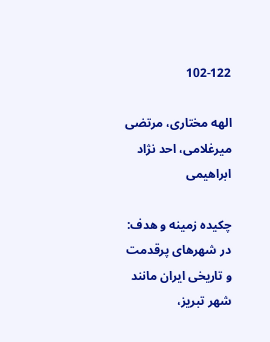102-122

الهه مختاری، مرتضی میرغلامی، احد نژاد ابراهیمی

چکیده زمینه و هدف: در شهرهای پرقدمت و تاریخی ایران مانند شهر تبریز،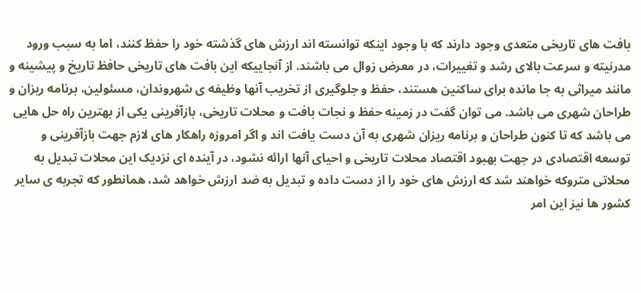بافت های تاریخی متعدی وجود دارند که با وجود اینکه توانسته اند ارزش های گذشته خود را حفظ کنند، اما به سبب ورود مدرنیته و سرعت بالای رشد و تغییرات، در معرض زوال می باشند. از آنجاییکه این بافت های تاریخی حافظ تاریخ و پیشینه و مانند میراثی به جا مانده برای ساکنین هستند، حفظ و جلوگیری از تخریب آنها وظیفه ی شهروندان، مسئولین، برنامه ریزان و طراحان شهری می باشد. می توان گفت در زمینه حفظ و نجات بافت و محلات تاریخی، بازآفرینی یکی از بهترین راه حل هایی می باشد که تا کنون طراحان و برنامه ریزان شهری به آن دست یافت اند و اگر امروزه راهکار های لازم جهت بازآفرینی و توسعه اقتصادی در جهت بهبود اقتصاد محلات تاریخی و احیای آنها ارائه نشود، در آینده ای نزدیک این محلات تبدیل به محلاتی متروکه خواهند شد که ارزش های خود را از دست داده و تبدیل به ضد ارزش خواهد شد، همانطور که تجربه ی سایر کشور ها نیز این امر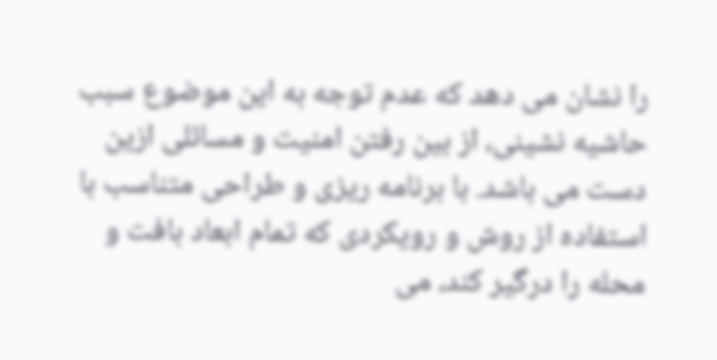را نشان می دهد که عدم توجه به این موضوع سبب حاشیه نشینی، از بین رفتن امنیت و مسائلی ازین دست می باشد. با برنامه ریزی و طراحی متناسب با استفاده از روش و رویکردی که تمام ابعاد بافت و محله را درگیر کند، می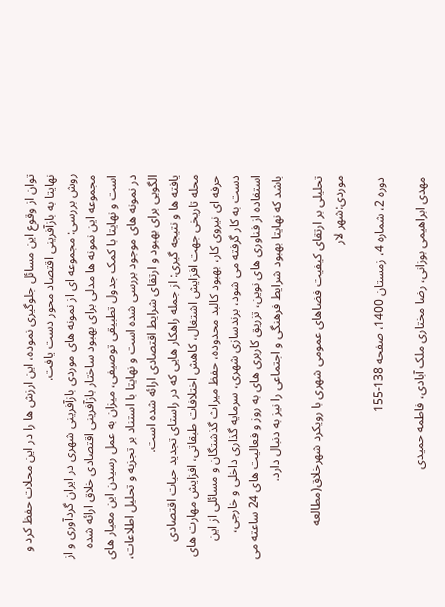توان از وقوع این مسائل جلوگیری نموده، این ارزش ها را در این محلات حفظ کرد و نهایتا به بازآفرینی اقتصاد محور دست یافت.
روش بررسی: مجموعه ای از نمونه های موردی بازآفرینی شهری در ایران گردآوری و از مجموعه این نمونه ها مدلی برای بهبود ساختار بازآفرینی اقتصادی خلاق ارائه شده است و نهایتا با کمک جدول تطبیقی توصیفی، میزان به عمل رسیدن این معیار های در نمونه های موجود بررسی شده است و نهایتا با استناد بر تجزیه و تحلیل اطلاعات، الگویی برای بهبود و ارتقای شرایط اقتصادی ارائه شده است.
یافته ها و نتیجه گیری: از جمله راهکار هایی که در راستای تجدید حیات اقتصادی محله تاریخی جهت افزایش اشتغال، کاهش اختلافات طبقاتی، افزایش مهارت های حرفه ای نیروی کار، بهبود کالبد محدوده، حفظ میراث گذشتگان و مسائلی از این دست به کار گرفته می شود، برندسازی شهری، سرمایه گذاری داخلی و خارجی، استفاده از فناوری های نوین، تزریق کاربری های به روز و فعالیت های 24 ساعته می باشد که نهایتا بهبود شرایط فرهنگی و اجتماعی را نیز به دنبال دارد.

تحلیلی بر ارتقای کیفیت فضاهای عمومی شهری با رویکرد شهرخلاق(مطالعه موردی:شهر لار

دوره 2، شماره 4، زمستان 1400، صفحه 138-155

مهدی ابراهیمی بوزانی، رضا مختاری ملک آبادی، فاطمه حمیدی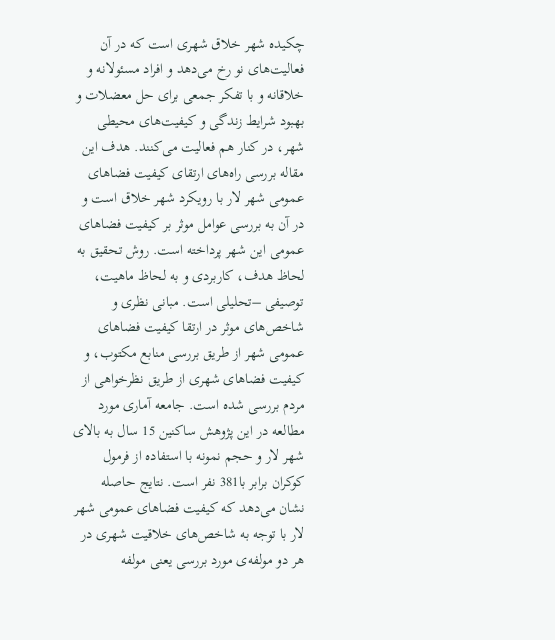چکیده شهر خلاق شهری است که در آن فعالیت‌های نو رخ می‌دهد و افراد مسئولانه و خلاقانه و با تفکر جمعی برای حل معضلات و بهبود شرایط زندگی و کیفیت‌های محیطی شهر، در کنار هم فعالیت می‌کنند. هدف این مقاله بررسی راه‌های ارتقای کیفیت فضاهای عمومی شهر لار با رویکرد شهر خلاق است و در آن به بررسی عوامل موثر بر کیفیت فضاهای عمومی این شهر پرداخته است. روش تحقیق به لحاظ هدف، کاربردی و به لحاظ ماهیت، توصیفی –تحلیلی است. مبانی نظری و شاخص‌های موثر در ارتقا کیفیت فضاهای عمومی شهر از طریق بررسی منابع مکتوب، و کیفیت فضاهای شهری از طریق نظرخواهی از مردم بررسی شده است. جامعه آماری مورد مطالعه در این پژوهش ساکنین 15 سال به بالای شهر لار و حجم نمونه با استفاده از فرمول کوکران برابر با381 نفر است. نتایج حاصله نشان می‌دهد که کیفیت فضاهای عمومی شهر لار با توجه به شاخص‌های خلاقیت شهری در هر دو مولفه‌ی مورد بررسی یعنی مولفه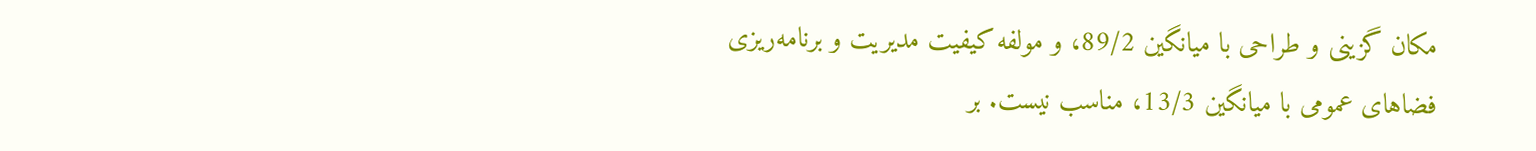مکان گزینی و طراحی با میانگین 89/2، و مولفه کیفیت مدیریت و برنامه‌ریزی فضاهای عمومی با میانگین 13/3، مناسب نیست. بر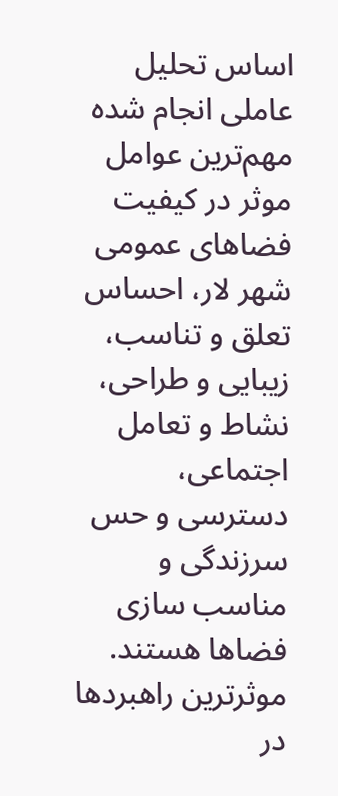اساس تحلیل عاملی انجام شده مهم‌ترین عوامل موثر در کیفیت فضاهای عمومی شهر لار، احساس تعلق و تناسب، زیبایی و طراحی، نشاط و تعامل اجتماعی، دسترسی و حس سرزندگی و مناسب سازی فضاها هستند. موثرترین راهبردها در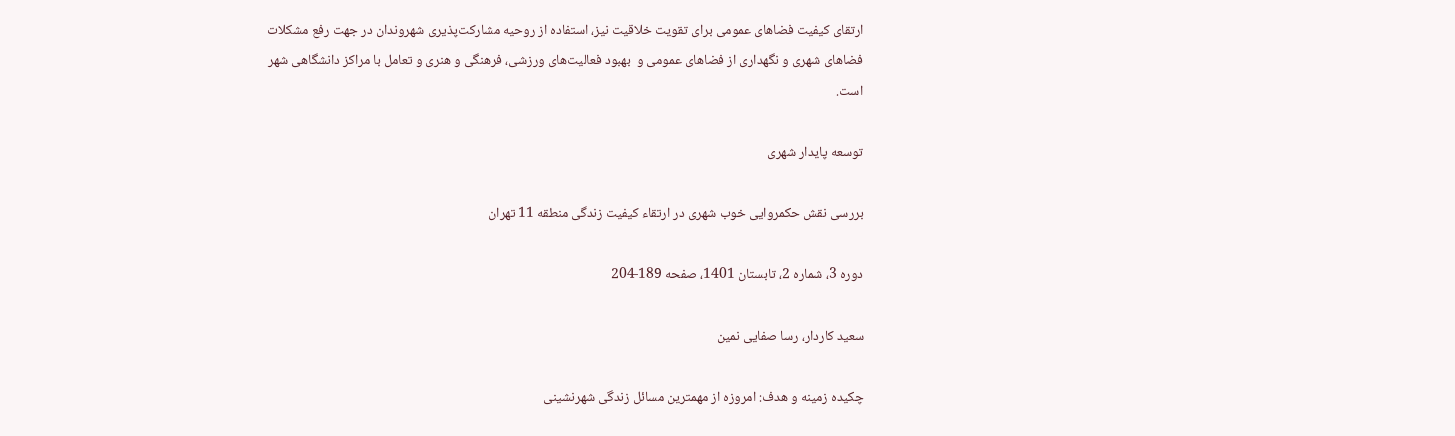ارتقای کیفیت فضاهای عمومی برای تقویت خلاقیت نیز، استفاده از روحیه مشارکت‌پذیری شهروندان در جهت رفع مشکلات فضاهای شهری و نگهداری از فضاهای عمومی و  بهبود فعالیت‌های ورزشی، فرهنگی و هنری و تعامل با مراکز دانشگاهی شهر است.

توسعه پایدار شهری

بررسی نقش حکمروایی خوب شهری در ارتقاء کیفیت زندگی منطقه 11 تهران

دوره 3، شماره 2، تابستان 1401، صفحه 189-204

سعید کاردار، رسا صفایی نمین

چکیده زمینه و هدف: امروزه از مهمترین مسائل زندگی شهرنشینی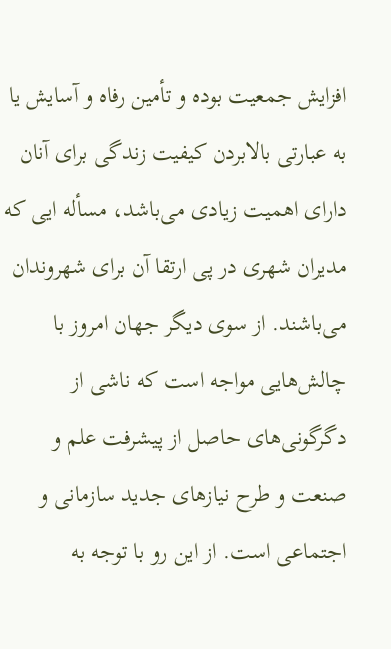افزایش جمعیت بوده و تأمین رفاه و آسایش یا به عبارتی بالابردن کیفیت زندگی برای آنان دارای اهمیت زیادی می‌باشد، مسأله ایی که مدیران شهری در پی ارتقا آن برای شهروندان می‌باشند. از سوی دیگر جهان امروز با چالش‌هایی مواجه است که ناشی از دگرگونی‌های حاصل از پیشرفت علم و صنعت و طرح نیاز‌های جدید سازمانی و اجتماعی است. از این رو با توجه به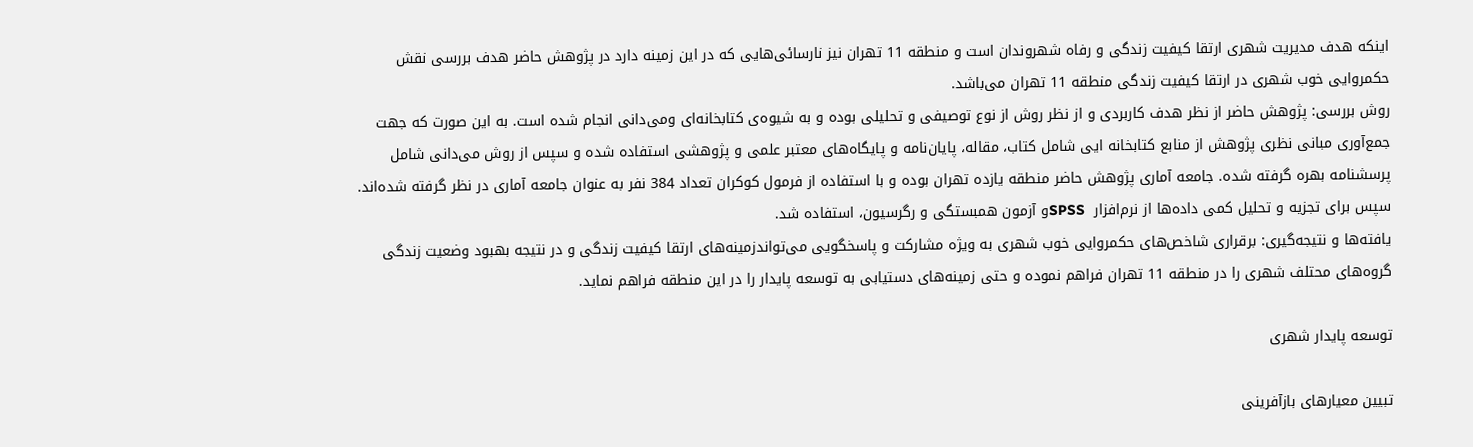اینکه هدف مدیریت شهری ارتقا کیفیت زندگی و رفاه شهروندان است و منطقه 11 تهران نیز نارسائی‌هایی که در این زمینه دارد در پژوهش حاضر هدف بررسی نقش حکمروایی خوب شهری در ارتقا کیفیت زندگی منطقه 11 تهران می‌باشد.
روش بررسی: پژوهش حاضر از نظر هدف کاربردی و از نظر روش از نوع توصیفی و تحلیلی بوده و به شیوه‌ی کتابخانه‌ای ومی‌دانی انجام شده است. به این صورت که جهت جمع‌آوری مبانی نظری پژوهش از منابع کتابخانه ایی شامل کتاب، مقاله، پایان‌نامه و پایگاه‌های معتبر علمی و پژوهشی استفاده شده و سپس از روش می‌دانی شامل پرسشنامه بهره گرفته شده. جامعه آماری پژوهش حاضر منطقه یازده تهران بوده و با استفاده از فرمول کوکران تعداد 384 نفر به عنوان جامعه آماری در نظر گرفته شده‌اند. سپس برای تجزیه و تحلیل کمی داده‌ها از نرم‌افزار  SPSSو آزمون همبستگی و رگرسیون، استفاده شد.
یافته‌ها و نتیجه‌گیری: برقراری شاخص‌های حکمروایی خوب شهری به ویژه مشارکت و پاسخگویی می‌تواندزمینه‌های ارتقا کیفیت زندگی و در نتیجه بهبود وضعیت زندگی گروه‌های محتلف شهری را در منطقه 11 تهران فراهم نموده و حتی زمینه‌های دستیابی به توسعه پایدار را در این منطقه فراهم نماید.

توسعه پایدار شهری

تبیین معیار‌های بازآفرینی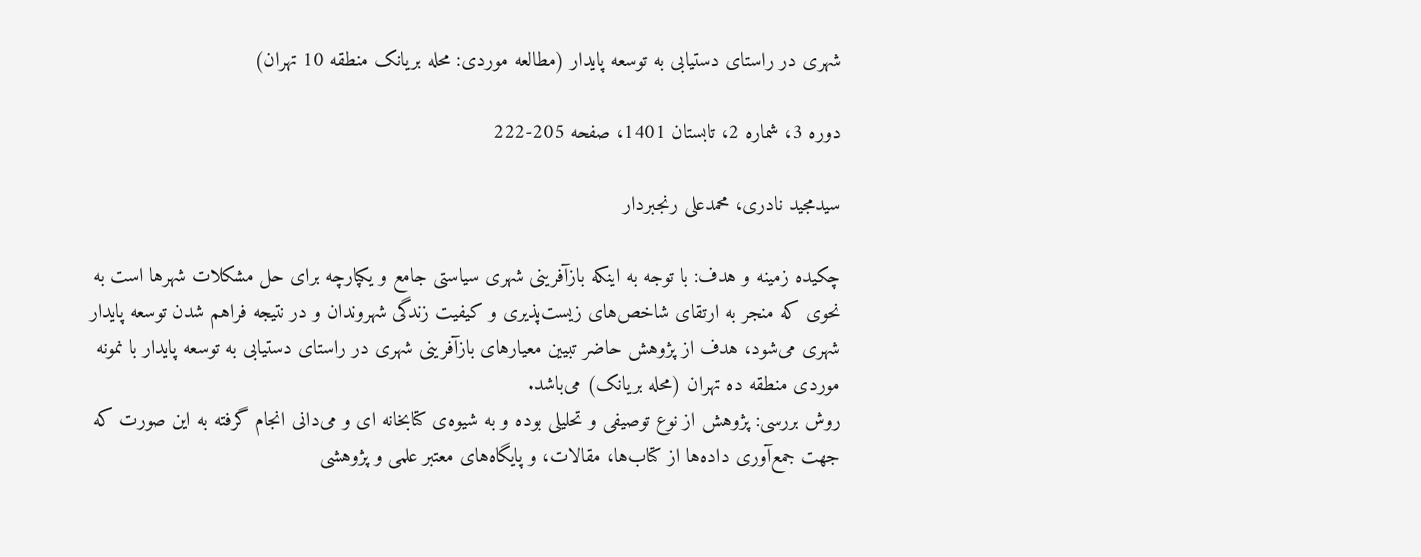شهری در راستای دستیابی به توسعه پایدار (مطالعه موردی: محله بریانک منطقه 10 تهران)

دوره 3، شماره 2، تابستان 1401، صفحه 205-222

سیدمجید نادری، محمدعلی رنجبردار

چکیده زمینه و هدف: با توجه به اینکه بازآفرینی شهری سیاستی جامع و یکپارچه برای حل مشکلات شهر‌ها است به نحوی که منجر به ارتقای شاخص‌های زیست‌پذیری و کیفیت زندگی شهروندان و در نتیجه فراهم شدن توسعه پایدار شهری می‌شود، هدف از پژوهش حاضر تبیین معیار‌های بازآفرینی شهری در راستای دستیابی به توسعه پایدار با نمونه موردی منطقه ده تهران (محله بریانک) می‌باشد.
روش بررسی: پژوهش از نوع توصیفی و تحلیلی بوده و به شیوه‌ی کتابخانه ای و می‌دانی انجام گرفته به این صورت که جهت جمع‌آوری داده‌ها از کتاب‌ها، مقالات، و پایگاه‌های معتبر علمی و پژوهشی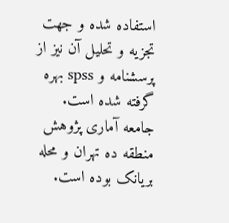استفاده شده و جهت تجزیه و تحلیل آن نیز از پرسشنامه و spss بهره گرفته شده است. جامعه آماری پژوهش منطقه ده تهران و محله بریانک بوده است.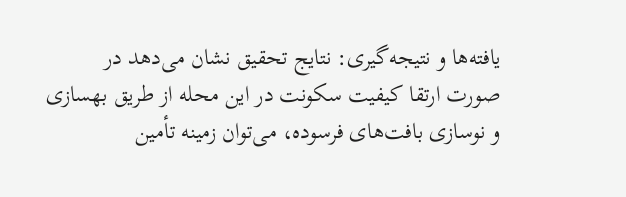یافته‌ها و نتیجه‌گیری: نتایج تحقیق نشان می‌دهد در صورت ارتقا کیفیت سکونت در این محله از طریق بهسازی و نوسازی بافت‌های فرسوده، می‌توان زمینه تأمین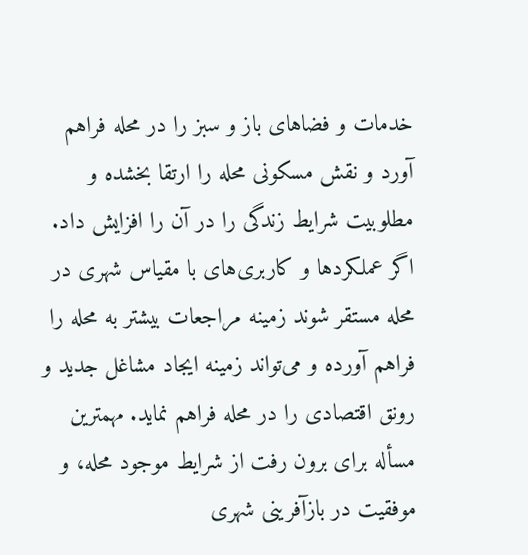خدمات و فضا‌های باز و سبز را در محله فراهم آورد و نقش مسکونی محله را ارتقا بخشده و مطلوبیت شرایط زندگی را در آن را افزایش داد. اگر عملکرد‌ها و کاربری‌های با مقیاس شهری در محله مستقر شوند زمینه مراجعات بیشتر به محله را فراهم آورده و می‌تواند زمینه ایجاد مشاغل جدید و رونق اقتصادی را در محله فراهم نماید. مهمترین مسأله برای برون رفت از شرایط موجود محله، و موفقیت در بازآفرینی شهری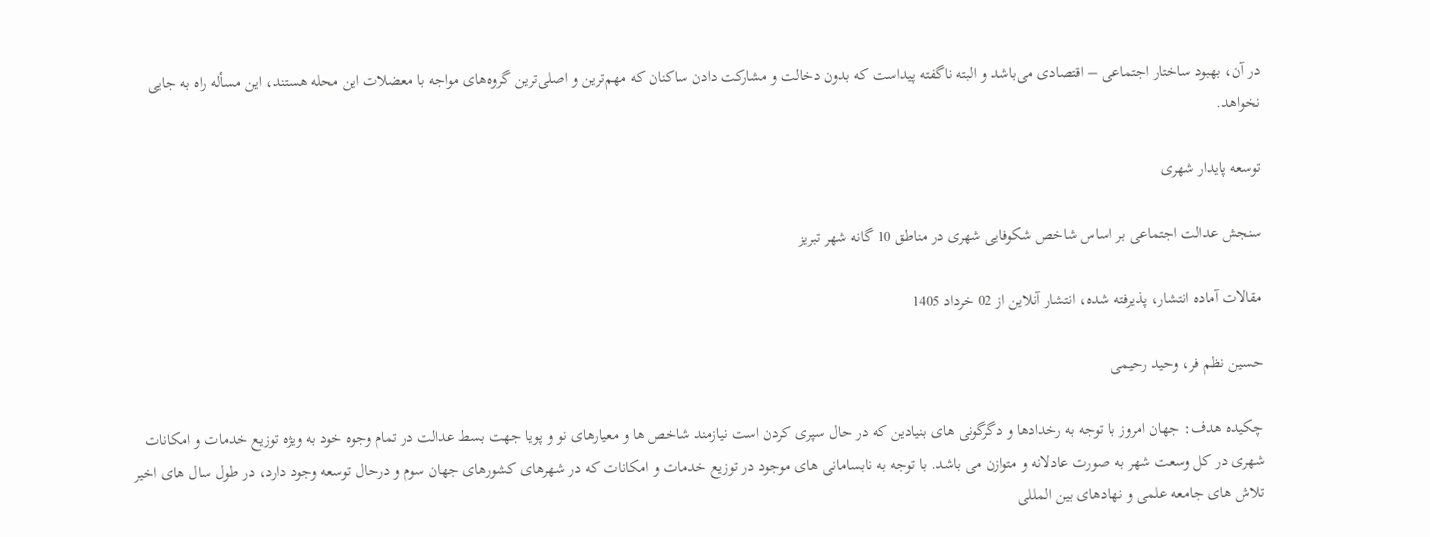در آن، بهبود ساختار اجتماعی – اقتصادی می‌باشد و البته ناگفته پیداست که بدون دخالت و مشارکت دادن ساکنان که مهم‌ترین و اصلی‌ترین گروه‌های مواجه با معضلات این محله هستند، این مسأله راه به جایی نخواهد.

توسعه پایدار شهری

سنجش عدالت اجتماعی بر اساس شاخص شکوفایی شهری در مناطق 10 گانه شهر تبریز

مقالات آماده انتشار، پذیرفته شده، انتشار آنلاین از 02 خرداد 1405

حسین نظم فر، وحید رحیمی

چکیده هدف: جهان امروز با توجه به رخدادها و دگرگونی های بنیادین که در حال سپری کردن است نیازمند شاخص ها و معیارهای نو و پویا جهت بسط عدالت در تمام وجوه خود به ویژه توزیع خدمات و امکانات شهری در کل وسعت شهر به صورت عادلانه و متوازن می باشد. با توجه به نابسامانی های موجود در توزیع خدمات و امکانات که در شهرهای کشورهای جهان سوم و درحال توسعه وجود دارد، در طول سال های اخیر تلاش های جامعه علمی و نهادهای بین المللی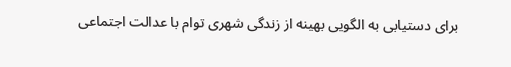برای دستیابی به الگویی بهینه از زندگی شهری توام با عدالت اجتماعی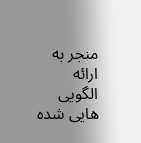منجر به ارائه الگویی هایی شده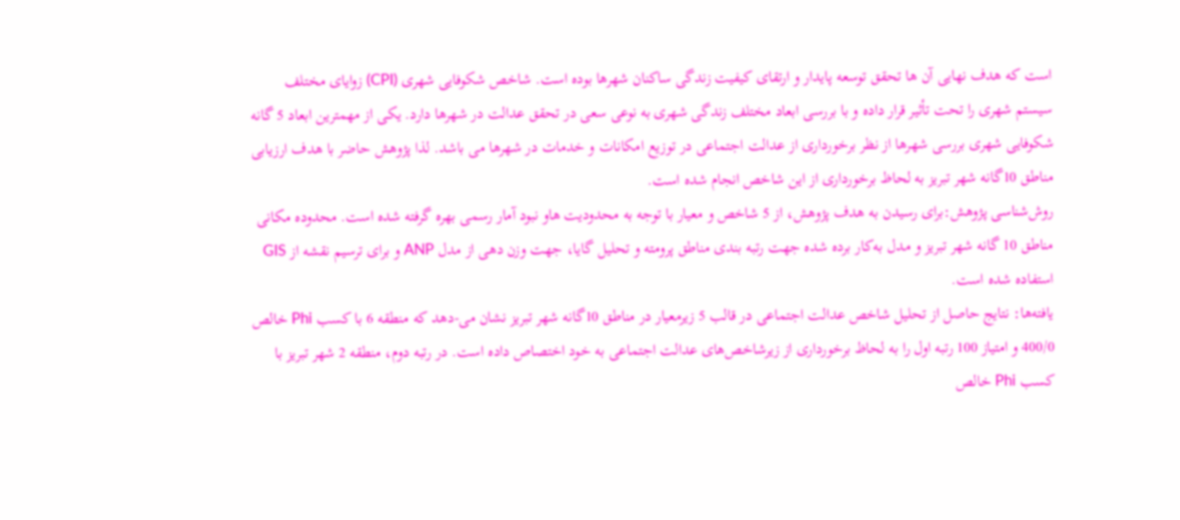است که هدف نهایی آن ها تحقق توسعه پایدار و ارتقای کیفیت زندگی ساکنان شهرها بوده است. شاخص شکوفایی شهری (CPI) زوایای مختلف سیستم شهری را تحت تأثیر قرار داده و با بررسی ابعاد مختلف زندگی شهری به نوعی سعی در تحقق عدالت در شهرها دارد. یکی از مهمترین ابعاد 5 گانه شکوفایی شهری بررسی شهرها از نظر برخورداری از عدالت اجتماعی در توزیع امکانات و خدمات در شهرها می باشد. لذا پژوهش حاضر با هدف ارزیابی مناطق 10گانه شهر تبریز به لحاظ برخورداری از این شاخص انجام شده است.
روش‌شناسی پژوهش:برای رسیدن به هدف پژوهش، از 5 شاخص و معیار با توجه به محدودیت هاو نبود آمار رسمی بهره گرفته شده است. محدوده مکانی مناطق 10 گانه شهر تبریز و مدل به‌کار برده شده جهت رتبه بندی مناطق پرومته و تحلیل گایا، جهت وزن دهی از مدل ANP و برای ترسیم نقشه از GIS استفاده شده است.
یافته‌ها: نتایج حاصل از تحلیل شاخص‌ عدالت اجتماعی در قالب 5 زیرمعیار در مناطق 10گانه شهر تبریز نشان می-دهد که منطقه 6 با کسب Phi خالص 400/0 و امتیاز 100 رتبه اول را به لحاظ برخورداری از زیرشاخص‌های عدالت اجتماعی به خود اختصاص داده است. در رتبه دوم، منطقه 2 شهر تبریز با کسب Phi خالص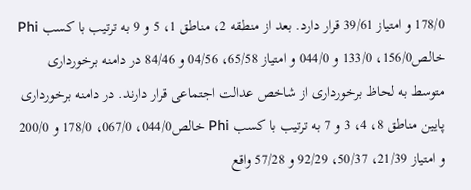178/0 و امتیاز 39/61 قرار دارد. بعد از منطقه 2، مناطق 1، 5 و 9 به ترتیب با کسب Phi خالص156/0، 133/0 و 044/0 و امتیاز 65/58، 04/56 و 84/46 در دامنه برخورداری متوسط به لحاظ برخورداری از شاخص عدالت اجتماعی قرار دارند. در دامنه برخورداری پایین مناطق 8، 4، 3 و 7 به ترتیب با کسب Phi خالص044/0، 067/0، 178/0 و 200/0 و امتیاز 21/39، 50/37، 92/29 و 57/28 واقع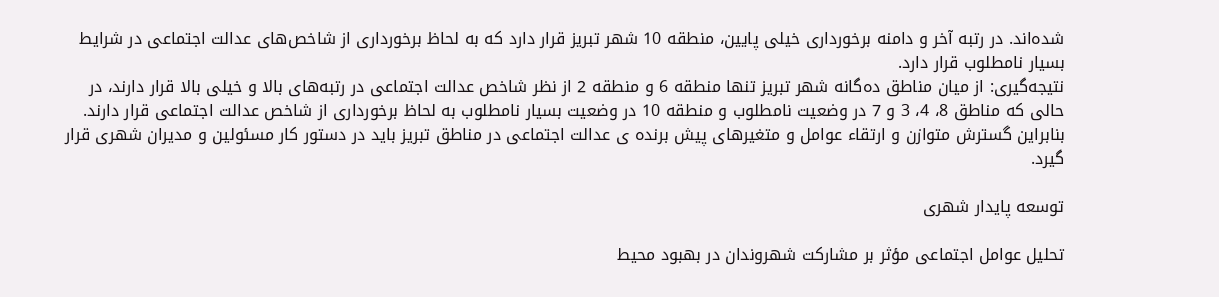شده‌اند. در رتبه آخر و دامنه برخورداری خیلی پایین، منطقه 10 شهر تبریز قرار دارد که به لحاظ برخورداری از شاخص‌های عدالت اجتماعی در شرایط بسیار نامطلوب قرار دارد.
نتیجه‌گیری: از میان مناطق ده‌گانه شهر تبریز تنها منطقه 6 و منطقه 2 از نظر شاخص عدالت اجتماعی در رتبه‌های بالا و خیلی بالا قرار دارند، در حالی که مناطق 8، 4، 3 و 7 در وضعیت نامطلوب و منطقه 10 در وضعیت بسیار نامطلوب به لحاظ برخورداری از شاخص عدالت اجتماعی قرار دارند. بنابراین گسترش متوازن و ارتقاء عوامل و متغیرهای پیش برنده ی عدالت اجتماعی در مناطق تبریز باید در دستور کار مسئولین و مدیران شهری قرار گیرد.

توسعه پایدار شهری

تحلیل عوامل اجتماعی مؤثر بر مشارکت شهروندان در بهبود محیط‌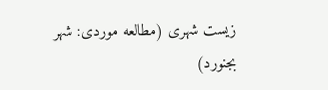زیست شهری (مطالعه موردی: شهر بجنورد)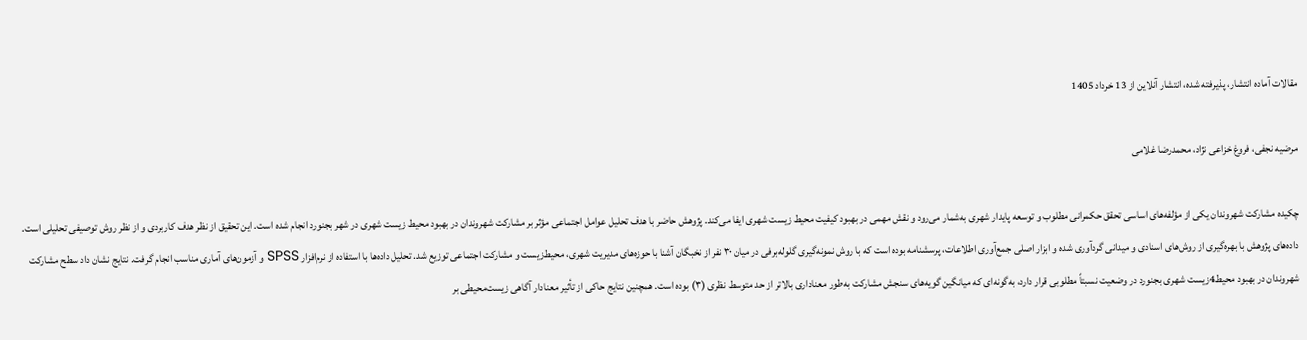مقالات آماده انتشار، پذیرفته شده، انتشار آنلاین از 13 خرداد 1405

مرضیه نجفی، فروغ خزاعی نژاد، محمدرضا غلامی

چکیده مشارکت شهروندان یکی از مؤلفه‌های اساسی تحقق حکمرانی مطلوب و توسعه پایدار شهری به‌شمار می‌رود و نقش مهمی در بهبود کیفیت محیط زیست شهری ایفا می‌کند. پژوهش حاضر با هدف تحلیل عوامل اجتماعی مؤثر بر مشارکت شهروندان در بهبود محیط زیست شهری در شهر بجنورد انجام شده است. این تحقیق از نظر هدف کاربردی و از نظر روش توصیفی تحلیلی است. داده‌های پژوهش با بهره‌گیری از روش‌های اسنادی و میدانی گردآوری شده و ابزار اصلی جمع‌آوری اطلاعات، پرسشنامه بوده است که با روش نمونه‌گیری گلوله‌برفی در میان ۳۰ نفر از نخبگان آشنا با حوزه‌های مدیریت شهری، محیط‌زیست و مشارکت اجتماعی توزیع شد. تحلیل داده‌ها با استفاده از نرم‌افزار SPSS و آزمون‌های آماری مناسب انجام گرفت. نتایج نشان داد سطح مشارکت شهروندان در بهبود محیط‌4زیست شهری بجنورد در وضعیت نسبتاً مطلوبی قرار دارد، به‌گونه‌ای که میانگین گویه‌های سنجش مشارکت به‌طور معناداری بالاتر از حد متوسط نظری (۳) بوده است. همچنین نتایج حاکی از تأثیر معنادار آگاهی زیست‌محیطی بر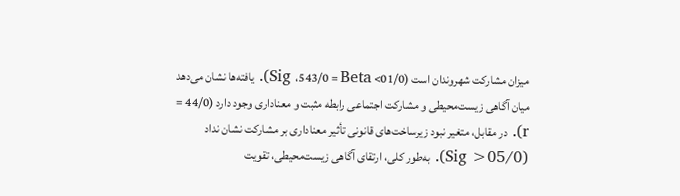میزان مشارکت شهروندان است (01/0> Sig ،543/0 = Beta). یافته‌ها نشان می‌دهد میان آگاهی زیست‌محیطی و مشارکت اجتماعی رابطه مثبت و معناداری وجود دارد (44/0 = r). در مقابل، متغیر نبود زیرساخت‌های قانونی تأثیر معناداری بر مشارکت نشان نداد (05/0< Sig). به‌طور کلی، ارتقای آگاهی زیست‌محیطی، تقویت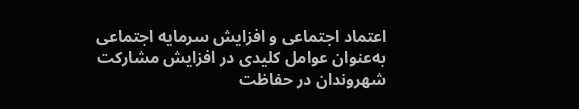اعتماد اجتماعی و افزایش سرمایه اجتماعی به‌عنوان عوامل کلیدی در افزایش مشارکت شهروندان در حفاظت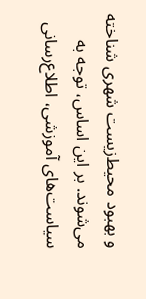و بهبود محیط‌زیست شهری شناخته می‌شوند. بر این اساس، توجه به سیاست‌های آموزشی، اطلاع‌رسانی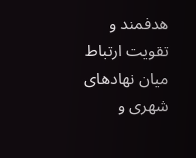هدفمند و تقویت ارتباط میان نهادهای شهری و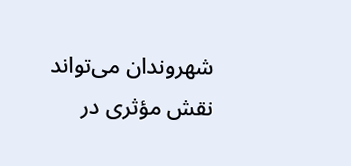شهروندان می‌تواند نقش مؤثری در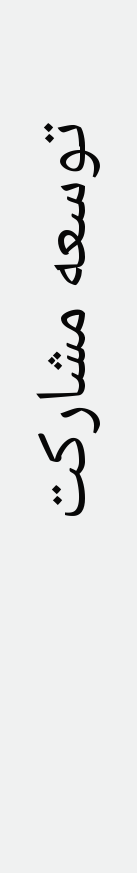توسعه مشارکت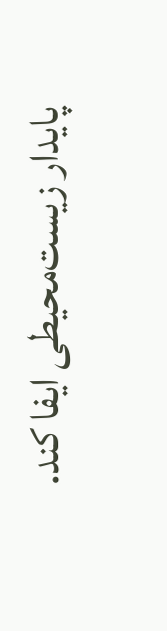پایدار زیست‌محیطی ایفا کند.